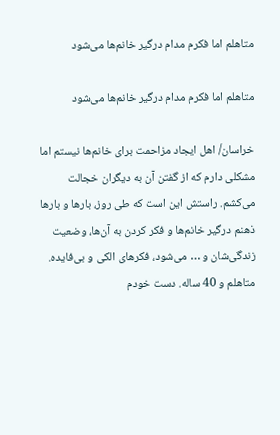متاهلم اما فکرم مدام درگیر خانم‌ها می‌شود

متاهلم اما فکرم مدام درگیر خانم‌ها می‌شود

خراسان/ اهل ایجاد مزاحمت برای خانم‌ها نیستم اما مشکلی دارم که از گفتن آن به دیگران خجالت می‌کشم. راستش این است که طی روز، بارها و بارها ذهنم درگیر خانم‌ها و فکر کردن به آن‌ها، وضعیت زندگی‌شان و … می‌شود، فکرهای الکی و بی‌فایده. متاهلم و 40 ساله. دست خودم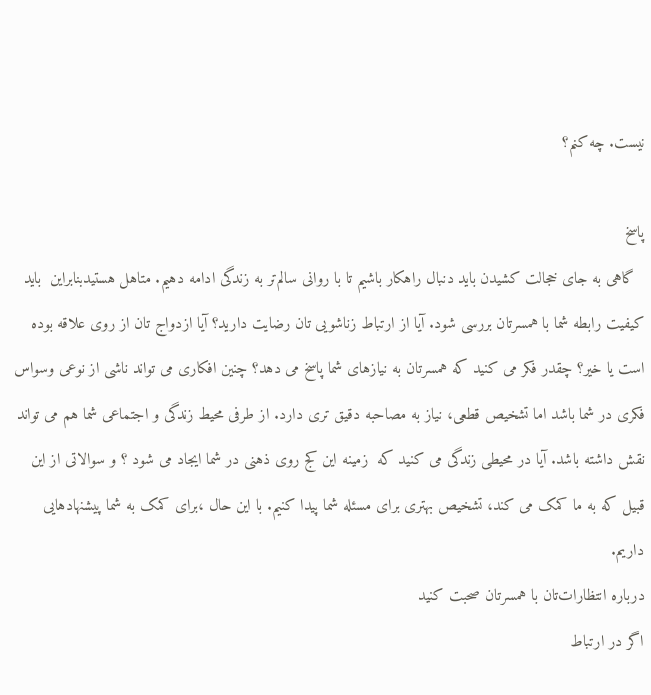نیست. چه کنم؟

پاسخ
  گاهی به جای خجالت کشیدن باید دنبال راهکار باشیم تا با روانی سالم‌تر به زندگی ادامه دهیم. متاهل هستیدبنابراین  باید کیفیت رابطه شما با همسرتان بررسی شود. آیا از ارتباط زناشویی تان رضایت دارید؟ آیا ازدواج تان از روی علاقه بوده است یا خیر؟ چقدر فکر می کنید که همسرتان به نیازهای شما پاسخ می دهد؟ چنین افکاری می تواند ناشی از نوعی وسواس فکری در شما باشد اما تشخیص قطعی، نیاز به مصاحبه دقیق تری دارد. از طرفی محیط زندگی و اجتماعی شما هم می تواند نقش داشته باشد. آیا در محیطی زندگی می کنید که  زمینه این کج روی ذهنی در شما ایجاد می شود ؟ و سوالاتی از این قبیل که به ما کمک می کند، تشخیص بهتری برای مسئله شما پیدا کنیم. با این حال ،برای کمک به شما پیشنهادهایی داریم.
درباره انتظارات‌تان با همسرتان صحبت کنید
اگر در ارتباط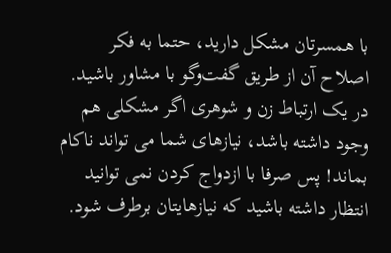با همسرتان مشکل دارید، حتما به فکر اصلاح آن از طریق گفت‌و‌گو با مشاور باشید. در یک ارتباط زن و شوهری اگر مشکلی هم وجود داشته باشد، نیازهای شما می تواند ناکام بماند! پس صرفا با ازدواج کردن نمی توانید انتظار داشته باشید که نیازهایتان برطرف شود.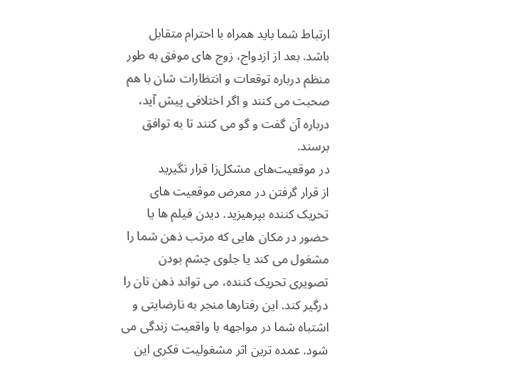ارتباط شما باید همراه با احترام متقابل باشد. بعد از ازدواج، زوج های موفق به طور منظم درباره توقعات و انتظارات شان با هم صحبت می کنند و اگر اختلافی پیش آید، درباره آن گفت و گو می کنند تا به توافق برسند.
در موقعیت‌های مشکل‌زا قرار نگیرید
از قرار گرفتن در معرض موقعیت های تحریک کننده بپرهیزید. دیدن فیلم ها یا حضور در مکان هایی که مرتب ذهن شما را مشغول می کند یا جلوی چشم بودن تصویری تحریک کننده، می تواند ذهن تان را درگیر کند. این رفتارها منجر به نارضایتی و اشتباه شما در مواجهه با واقعیت زندگی می شود. عمده ترین اثر مشغولیت فکری این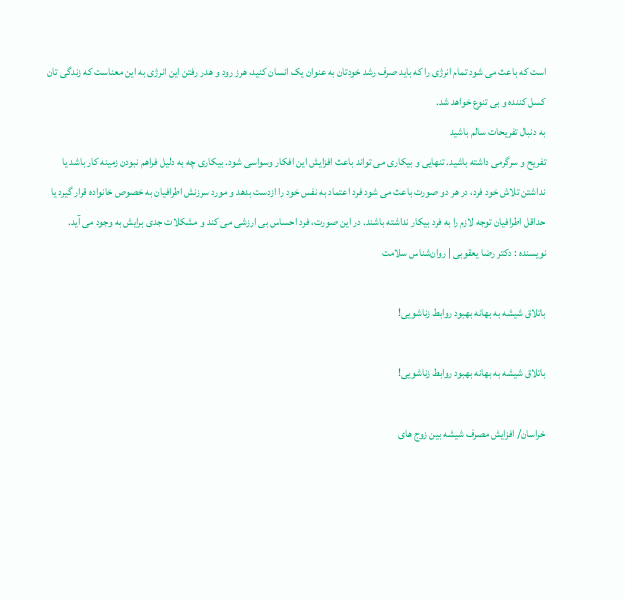است که باعث می شود تمام انرژی را که باید صرف رشد خودتان به عنوان یک انسان کنید، هرز رود و هدر رفتن این انرژی به این معناست که زندگی تان کسل کننده و بی تنوع خواهد شد.
به دنبال تفریحات سالم باشید
تفریح و سرگرمی داشته باشید. تنهایی و بیکاری می تواند باعث افزایش این افکار وسواسی شود. بیکاری چه به دلیل فراهم نبودن زمینه کار باشد یا نداشتن تلاش خود فرد، در هر دو صورت باعث می شود فرد اعتماد به نفس خود را ازدست بدهد و مورد سرزنش اطرافیان به خصوص خانواده قرار گیرد یا حداقل اطرافیان توجه لازم را به فرد بیکار نداشته باشند. در این صورت، فرد احساس بی ارزشی می کند و مشکلات جدی برایش به وجود می آید.
نویسنده : دکتر رضا یعقوبی | روان‌شناس سلامت

باتلاق شیشه به بهانه بهبود روابط زناشویی!

باتلاق شیشه به بهانه بهبود روابط زناشویی!

خراسان/ افزایش مصرف شیشه بین زوج های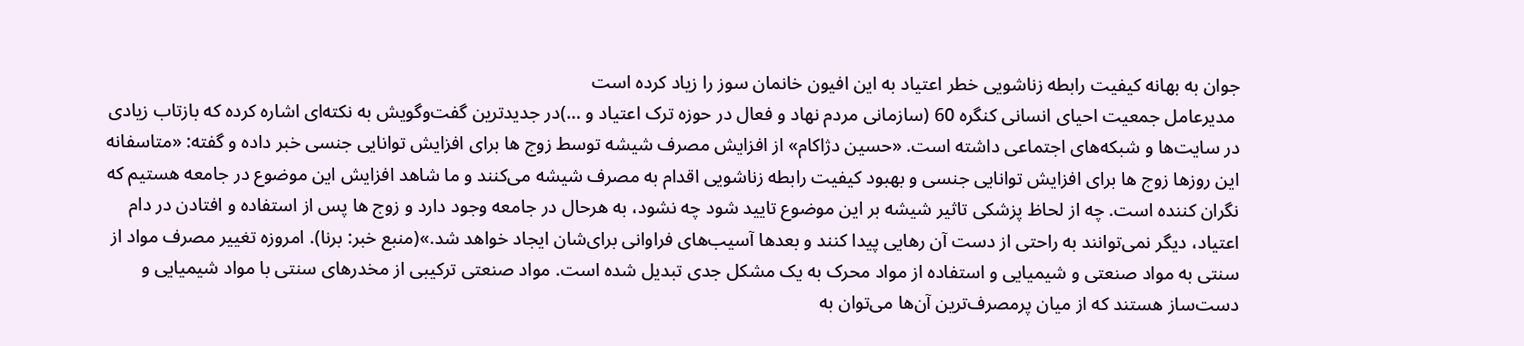جوان به بهانه کیفیت رابطه زناشویی خطر اعتیاد به این افیون خانمان سوز را زیاد کرده است
 مدیرعامل جمعیت احیای انسانی کنگره 60 (سازمانی مردم نهاد و فعال در حوزه ترک اعتیاد و …)در جدیدترین گفت‌و‌گویش به نکته‌ای اشاره کرده که بازتاب زیادی در سایت‌ها و شبکه‌های اجتماعی داشته است. «حسین دژاکام» از افزایش مصرف شیشه توسط زوج ها برای افزایش توانایی جنسی خبر داده و گفته: «متاسفانه این روزها زوج ها برای افزایش توانایی جنسی و بهبود کیفیت رابطه زناشویی اقدام به مصرف شیشه می‌کنند و ما شاهد افزایش این موضوع در جامعه هستیم که نگران کننده است. چه از لحاظ پزشکی تاثیر شیشه بر این موضوع تایید شود چه نشود، به هرحال در جامعه وجود دارد و زوج ها پس از استفاده و افتادن در دام اعتیاد، دیگر نمی‌توانند به راحتی از دست آن رهایی پیدا کنند و بعدها آسیب‌های فراوانی برای‌شان ایجاد خواهد شد.»(منبع خبر: برنا). امروزه تغییر مصرف مواد از سنتی به مواد صنعتی و شیمیایی و استفاده از مواد محرک به یک مشکل جدی تبدیل شده است. مواد صنعتی ترکیبی از مخدرهای سنتی با مواد شیمیایی و دست‌ساز هستند که از میان پرمصرف‌ترین آن‌ها می‌توان به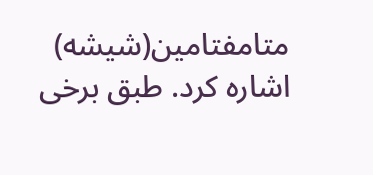متامفتامین(شیشه) اشاره کرد. طبق برخی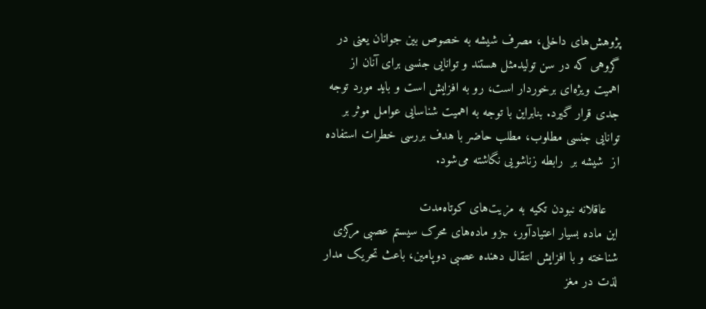پژوهش‌های داخلی، مصرف شیشه به خصوص بین جوانان یعنی در گروهی که در سن تولیدمثل هستند و توانایی جنسی برای آنان از اهمیت ویژه‌ای برخوردار است، رو به افزایش است و باید مورد توجه جدی قرار گیرد. بنابراین با توجه به اهمیت شناسایی عوامل موثر بر توانایی جنسی مطلوب، مطلب حاضر با هدف بررسی خطرات استفاده از  شیشه بر  رابطه زناشویی نگاشته می‌شود.

   عاقلانه نبودن تکیه به مزیت‌های کوتاه‌مدت
این ماده بسیار اعتیادآور، جزو ماده‌های محرک سیستم عصبی مرکزی شناخته و با افزایش انتقال دهنده عصبی دوپامین، باعث تحریک مدار لذت در مغز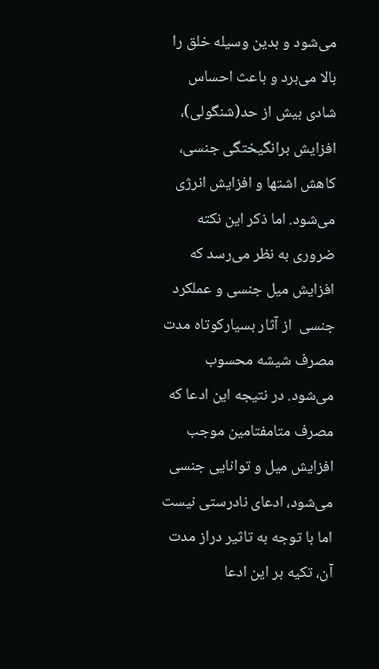می‌شود و بدین وسیله خلق را بالا می‌برد و باعث احساس شادی بیش از حد(شنگولی)، افزایش برانگیختگی جنسی، کاهش اشتها و افزایش انرژی می‌شود. اما ذکر این نکته ضروری به نظر می‌رسد که افزایش میل جنسی و عملکرد جنسی  از آثار بسیارکوتاه مدت مصرف شیشه محسوب می‌شود. در نتیجه این ادعا که مصرف متامفتامین موجب افزایش میل و توانایی جنسی می‌شود، ادعای نادرستی نیست اما با توجه به تاثیر دراز مدت آن، تکیه بر این ادعا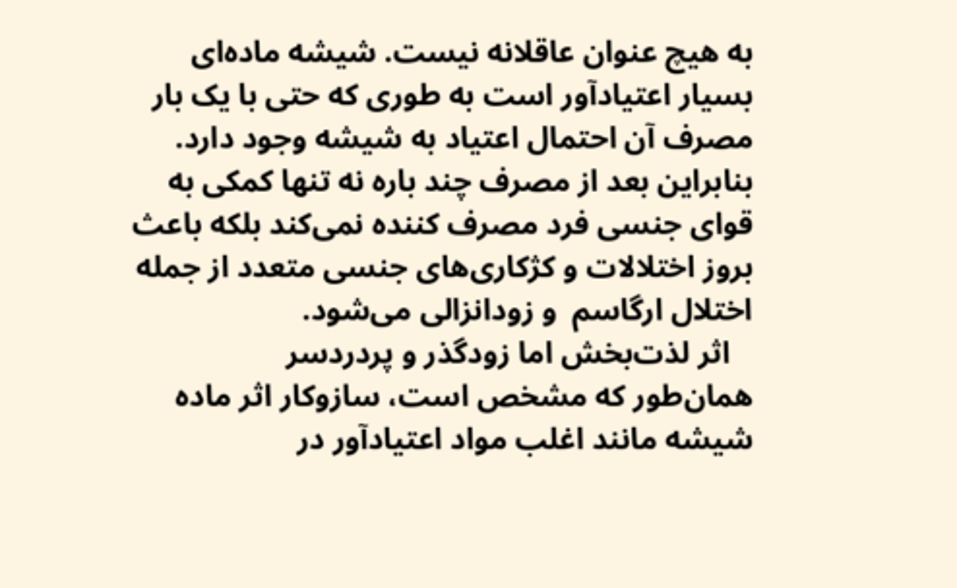به هیچ عنوان عاقلانه نیست. شیشه ماده‌ای بسیار اعتیادآور است به طوری که حتی با یک بار مصرف آن احتمال اعتیاد به شیشه وجود دارد. بنابراین بعد از مصرف چند باره نه تنها کمکی به قوای جنسی فرد مصرف کننده نمی‌کند بلکه باعث بروز اختلالات و کژکاری‌های جنسی متعدد از جمله اختلال ارگاسم  و زودانزالی می‌شود.
   اثر لذت‌بخش اما زودگذر و پردردسر
همان‌طور که مشخص است، سازوکار اثر ماده شیشه مانند اغلب مواد اعتیادآور در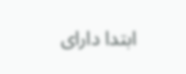ابتدا دارای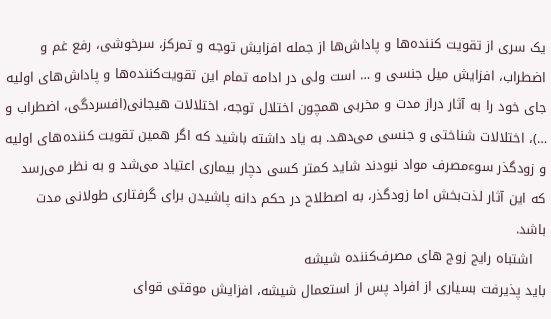یک سری از تقویت کننده‌ها و پاداش‌ها از جمله افزایش توجه و تمرکز، سرخوشی، رفع غم و اضطراب، افزایش میل جنسی و … است ولی در ادامه تمام این تقویت‌کننده‌ها و پاداش‌های اولیه جای خود را به آثار دراز مدت و مخربی همچون اختلال توجه، اختلالات هیجانی(افسردگی، اضطراب و …)، اختلالات شناختی و جنسی می‌دهد. به یاد داشته باشید که اگر همین تقویت کننده‌های اولیه و زودگذر سوءمصرف مواد نبودند شاید کمتر کسی دچار بیماری اعتیاد می‌شد و به نظر می‌رسد که این آثار لذت‌بخش اما زودگذر، به اصطلاح در حکم دانه پاشیدن برای گرفتاری طولانی مدت باشد.
   اشتباه رایج زوج های مصرف‌کننده شیشه
باید پذیرفت بسیاری از افراد پس از استعمال شیشه، افزایش موقتی قوای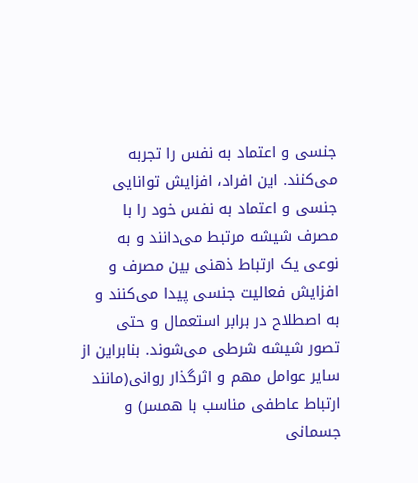جنسی و اعتماد به نفس را تجربه می‌کنند. این افراد، افزایش توانایی جنسی و اعتماد به نفس خود را با مصرف شیشه مرتبط می‌دانند و به نوعی یک ارتباط ذهنی بین مصرف و افزایش فعالیت جنسی پیدا می‌کنند و به اصطلاح در برابر استعمال و حتی تصور شیشه شرطی می‌شوند. بنابراین از سایر عوامل مهم و اثرگذار روانی(مانند ارتباط عاطفی مناسب با همسر) و جسمانی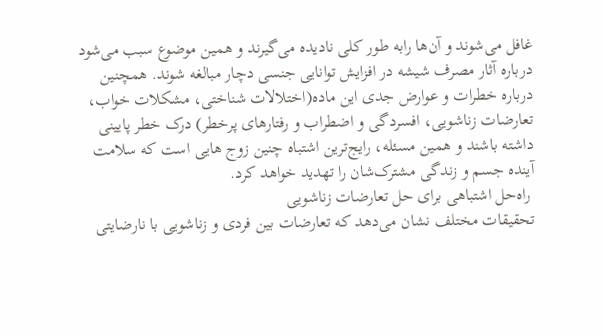غافل می‌شوند و آن‌ها رابه طور کلی نادیده می‌گیرند و همین موضوع سبب می‌شود درباره آثار مصرف شیشه در افزایش توانایی جنسی دچار مبالغه شوند. همچنین درباره خطرات و عوارض جدی این ماده(اختلالات شناختی، مشکلات خواب، تعارضات زناشویی، افسردگی و اضطراب و رفتارهای پرخطر) درک خطر پایینی داشته باشند و همین مسئله، رایج‌ترین اشتباه چنین زوج هایی است که سلامت آینده جسم و زندگی مشترک‌شان را تهدید خواهد کرد.
 راه‌حل اشتباهی برای حل تعارضات زناشویی
تحقیقات مختلف نشان می‌دهد که تعارضات بین فردی و زناشویی با نارضایتی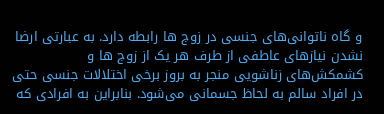و گاه ناتوانی‌های جنسی در زوج ها رابطه دارد. به عبارتی ارضا نشدن نیازهای عاطفی از طرف هر یک از زوج ها و کشمکش‌های زناشویی منجر به بروز برخی اختلالات جنسی حتی در افراد سالم به لحاظ جسمانی می‌شود. بنابراین به افرادی که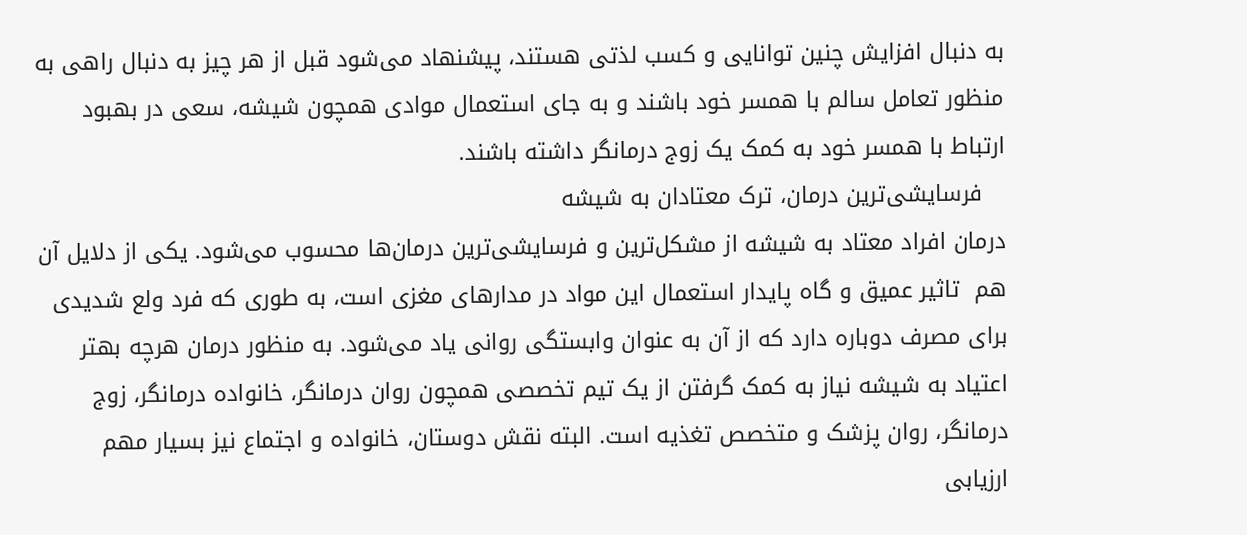به دنبال افزایش چنین توانایی و کسب لذتی هستند، پیشنهاد می‌شود قبل از هر چیز به دنبال راهی به منظور تعامل سالم با همسر خود باشند و به جای استعمال موادی همچون شیشه، سعی در بهبود ارتباط با همسر خود به کمک یک زوج درمانگر داشته باشند.
   فرسایشی‌ترین درمان، ترک معتادان به شیشه
درمان افراد معتاد به شیشه از مشکل‌ترین و فرسایشی‌ترین درمان‌ها محسوب می‌شود. یکی از دلایل آن‌  هم  تاثیر عمیق و گاه پایدار استعمال این مواد در مدارهای مغزی است، به طوری که فرد ولع شدیدی برای مصرف دوباره دارد که از آن به عنوان وابستگی روانی یاد می‌شود. به منظور درمان هرچه بهتر اعتیاد به شیشه نیاز به کمک گرفتن از یک تیم تخصصی همچون روان درمانگر، خانواده درمانگر، زوج درمانگر، روان پزشک و متخصص تغذیه است. البته نقش دوستان، خانواده و اجتماع نیز بسیار مهم ارزیابی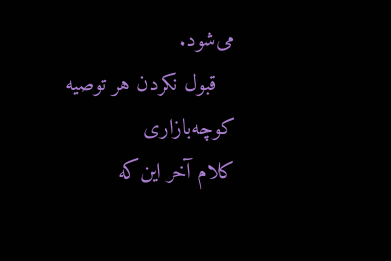می‌شود.
   قبول نکردن هر توصیه کوچه‌بازاری
کلام آخر این‌که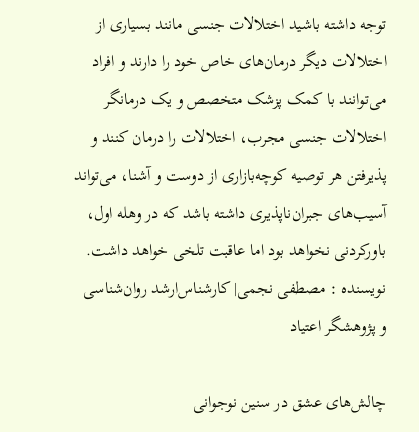توجه داشته باشید اختلالات جنسی مانند بسیاری از اختلالات دیگر درمان‌های خاص خود را دارند و افراد می‌توانند با کمک پزشک متخصص و یک درمانگر اختلالات جنسی مجرب، اختلالات را درمان کنند و پذیرفتن هر توصیه کوچه‌بازاری از دوست و آشنا، می‌تواند آسیب‌های جبران‌ناپذیری داشته باشد که در وهله اول، باورکردنی نخواهد بود اما عاقبت تلخی خواهد داشت.
نویسنده : مصطفی نجمی| کارشناس‌ارشد روان‌شناسی و پژوهشگر اعتیاد

چالش‌های عشق در سنین نوجوانی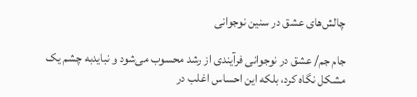چالش‌های عشق در سنین نوجوانی

جام جم/ عشق در نوجوانی فرآیندی از رشد محسوب می‌شود و نبایدبه چشم یک مشکل نگاه کرد، بلکه این احساس اغلب در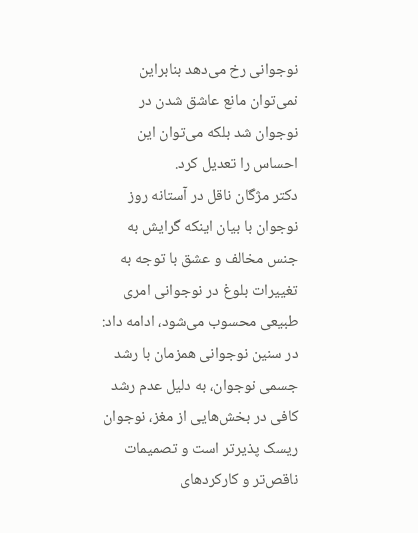نوجوانی رخ می‌دهد بنابراین نمی‌توان مانع عاشق شدن در نوجوان شد بلکه می‌توان این احساس را تعدیل کرد.
دکتر مژگان ناقل در آستانه‌ روز نوجوان با بیان اینکه گرایش به جنس مخالف و عشق با توجه به تغییرات بلوغ در نوجوانی امری طبیعی محسوب می‌شود، ادامه داد: در سنین نوجوانی همزمان با رشد جسمی نوجوان، به دلیل عدم رشد کافی در بخش‌هایی از مغز، نوجوان ریسک‌ پذیرتر است و تصمیمات ناقص‌تر و کارکردهای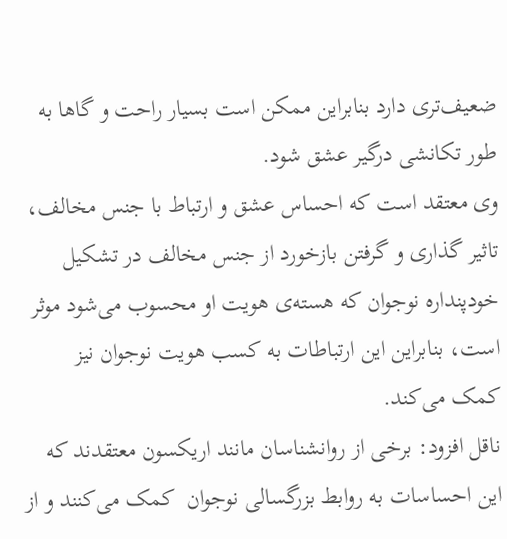ضعیف‌تری دارد بنابراین ممکن است بسیار راحت و گاها به طور تکانشی درگیر عشق شود.
وی معتقد است که احساس عشق و ارتباط با جنس مخالف، تاثیر گذاری و گرفتن بازخورد از جنس مخالف در تشکیل خودپنداره نوجوان که هسته‌ی هویت او محسوب می‌شود موثر است، بنابراین این ارتباطات به کسب هویت نوجوان نیز کمک می‌کند.
ناقل افزود: برخی از روانشناسان مانند اریکسون معتقدند که این احساسات به روابط بزرگسالی نوجوان  کمک می‌کنند و از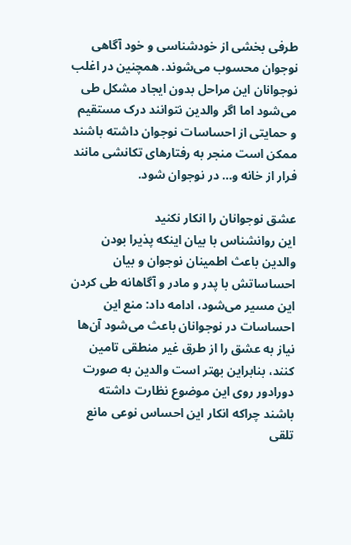طرفی بخشی از خودشناسی و خود آگاهی نوجوان محسوب می‌شوند. همچنین در اغلب نوجوانان این مراحل بدون ایجاد مشکل طی می‌شود اما اگر والدین نتوانند درک مستقیم و حمایتی از احساسات نوجوان داشته باشند ممکن است منجر به رفتارهای تکانشی‌ مانند فرار از خانه و… در نوجوان شود.

عشق نوجوانان را انکار نکنید
این روانشناس با بیان اینکه پذیرا بودن والدین باعث اطمینان نوجوان و بیان احساساتش با پدر و مادر و آگاهانه طی کردن این مسیر می‌شود، ادامه داد: منع این احساسات در نوجوانان باعث می‌شود آن‌ها نیاز به عشق را از طرق غیر منطقی تامین کنند، بنابراین بهتر است والدین به صورت دورادور روی این موضوع نظارت داشته باشند چراکه انکار این احساس نوعی مانع تلقی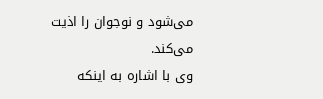می‌شود و نوجوان را اذیت می‌کند.
وی با اشاره به اینکه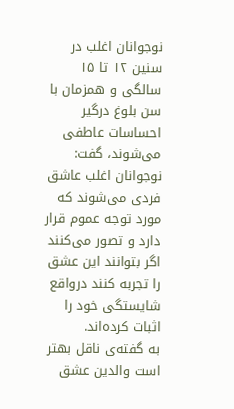نوجوانان اغلب در سنین ۱۲ تا ۱۵ سالگی و همزمان با سن بلوغ درگیر احساسات عاطفی می‌شوند، گفت: نوجوانان اغلب عاشق فردی می‌شوند که مورد توجه عموم قرار دارد و تصور می‌کنند اگر بتوانند این عشق را تجربه کنند درواقع شایستگی خود را اثبات کرده‌اند.
به گفته‌ی ناقل بهتر است والدین عشق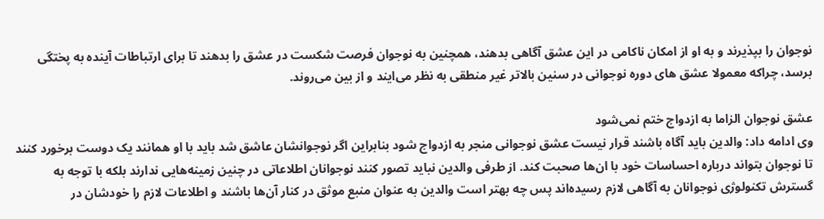نوجوان را بپذیرند و به او از امکان ناکامی در این عشق آگاهی بدهند، همچنین به نوجوان فرصت شکست در عشق را بدهند تا برای ارتباطات آینده به پختگی برسد، چراکه معمولا عشق های دوره نوجوانی در سنین بالاتر غیر منطقی به نظر می‌ایند و از بین می‌روند.

عشق نوجوان الزاما به ازدواج ختم نمی‌شود
وی ادامه داد: والدین باید آگاه باشند قرار نیست عشق نوجوانی منجر به ازدواج شود بنابراین اگر نوجوانشان عاشق شد باید با او همانند یک دوست برخورد کنند تا نوجوان بتواند درباره احساسات خود با ان‌ها صحبت کند. از طرفی والدین نباید تصور کنند نوجوانان اطلاعاتی در چنین زمینه‌هایی ندارند بلکه با توجه به گسترش تکنولوژی نوجوانان به آگاهی لازم رسیده‌اند پس چه بهتر است والدین به عنوان منبع موثق در کنار آن‌ها باشند و اطلاعات لازم را خودشان در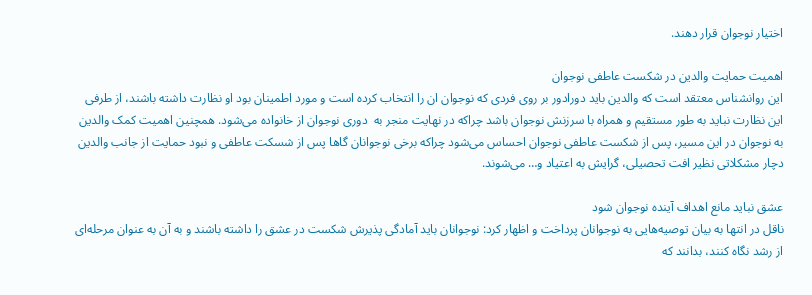اختیار نوجوان قرار دهند.

اهمیت حمایت والدین در شکست عاطفی نوجوان
این روانشناس معتقد است که والدین باید دورادور بر روی فردی که نوجوان ان را انتخاب کرده است و مورد اطمینان بود او نظارت داشته باشند، از طرفی این نظارت نباید به طور مستقیم و همراه با سرزنش نوجوان باشد چراکه در نهایت منجر به  دوری نوجوان از خانواده می‌شود. همچنین اهمیت کمک والدین به نوجوان در این مسیر، پس از شکست عاطفی نوجوان احساس می‌شود چراکه برخی نوجوانان گاها پس از شسکت عاطفی و نبود حمایت از جانب والدین دچار مشکلاتی نظیر افت تحصیلی، گرایش به اعتیاد و… می‌شوند.

عشق نباید مانع اهداف آینده نوجوان شود
ناقل در انتها به بیان توصیه‌هایی به نوجوانان پرداخت و اظهار کرد: نوجوانان باید آمادگی پذیرش شکست در عشق را داشته باشند و به آن به عنوان مرحله‌ای از رشد نگاه کنند، بدانند که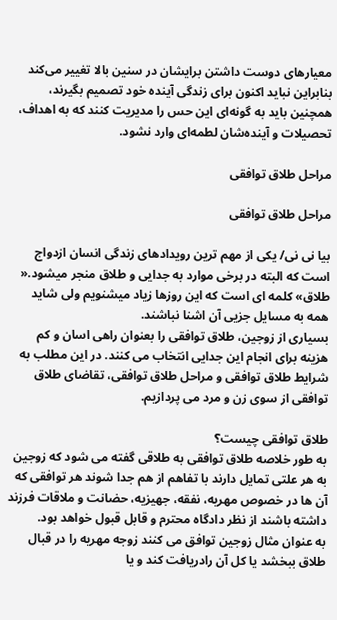معیارهای دوست داشتن برایشان در سنین بالا تغییر می‌کند بنابراین نباید اکنون برای زندگی آینده خود تصمیم بگیرند، همچنین باید به گونه‌ای این حس را مدیریت کنند که به اهداف، تحصیلات و آینده‌شان لطمه‌ای وارد نشود.

مراحل طلاق توافقی

مراحل طلاق توافقی

بیا نی نی/ یکی از مهم ترین رویدادهای زندگی انسان ازدواج است که البته در برخی موارد به جدایی و طلاق منجر میشود.« طلاق» کلمه ای است که این روزها زیاد میشنویم ولی شاید همه به مسایل جزیی آن اشنا نباشند.
بسیاری از زوجین، طلاق توافقی را بعنوان راهی اسان و کم هزینه برای انجام این جدایی انتخاب می کنند. در این مطلب به شرایط طلاق توافقی و مراحل طلاق توافقی، تقاضای طلاق توافقی از سوی زن و مرد می پردازیم.

طلاق توافقی چیست؟
به طور خلاصه طلاق توافقی به طلاقی گفته می شود که زوجین به هر علتی تمایل دارند با تفاهم از هم جدا شوند هر توافقی که آن ها در خصوص مهریه، نفقه، جهیزیه، حضانت و ملاقات فرزند داشته باشند از نظر دادگاه محترم و قابل قبول خواهد بود.
به عنوان مثال زوجین توافق می کنند زوجه مهریه را در قبال طلاق ببخشد یا کل آن رادریافت کند و یا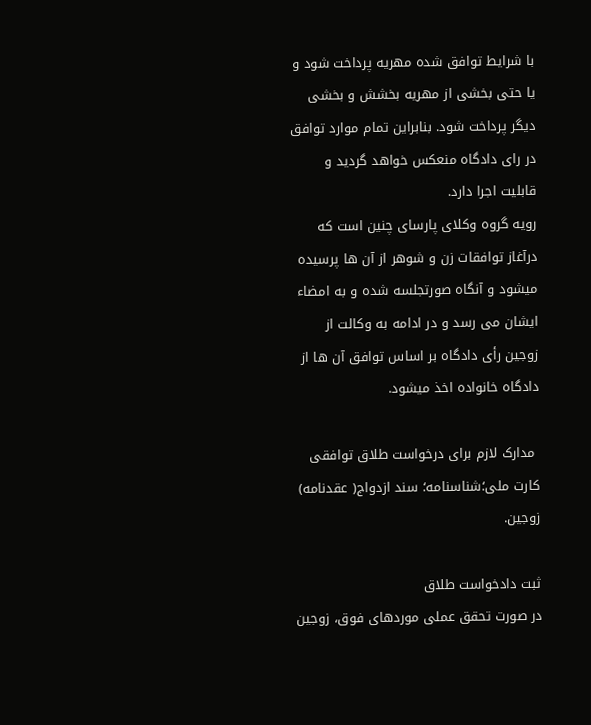با شرایط توافق شده مهریه پرداخت شود و یا حتی بخشی از مهریه بخشش و بخشی دیگر پرداخت شود. بنابراین تمام موارد توافق در رای دادگاه منعکس خواهد گردید و قابلیت اجرا دارد.
رویه گروه وکلای پارسای چنین است که درآغاز توافقات زن و شوهر از آن ها پرسیده میشود و آنگاه صورتجلسه شده و به امضاء ایشان می رسد و در ادامه به وکالت از زوجین رأی دادگاه بر اساس توافق آن ها از دادگاه خانواده اخذ میشود.

 مدارک لازم برای درخواست طلاق توافقی
کارت ملی؛شناسنامه؛ سند ازدواج( عقدنامه) زوجین.

ثبت دادخواست طلاق
در صورت تحقق عملی موردهای فوق، زوجین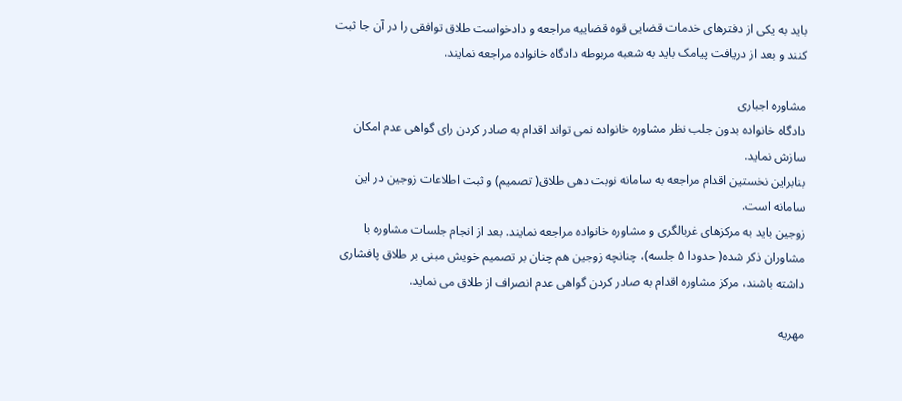باید به یکی از دفترهای خدمات قضایی قوه قضاییه مراجعه و دادخواست طلاق توافقی را در آن جا ثبت کنند و بعد از دریافت پیامک باید به شعبه مربوطه دادگاه خانواده مراجعه نمایند.

مشاوره اجباری
دادگاه خانواده بدون جلب نظر مشاوره خانواده نمی تواند اقدام به صادر کردن رای گواهی عدم امکان سازش نماید.
بنابراین نخستین اقدام مراجعه به سامانه نوبت دهی طلاق( تصمیم) و ثبت اطلاعات زوجین در این سامانه است.
زوجین باید به مرکزهای غربالگری و مشاوره خانواده مراجعه نمایند. بعد از انجام جلسات مشاوره با مشاوران ذکر شده( حدودا ۵ جلسه)، چنانچه زوجین هم چنان بر تصمیم خویش مبنی بر طلاق پافشاری داشته باشند، مرکز مشاوره اقدام به صادر کردن گواهی عدم انصراف از طلاق می نماید.

مهریه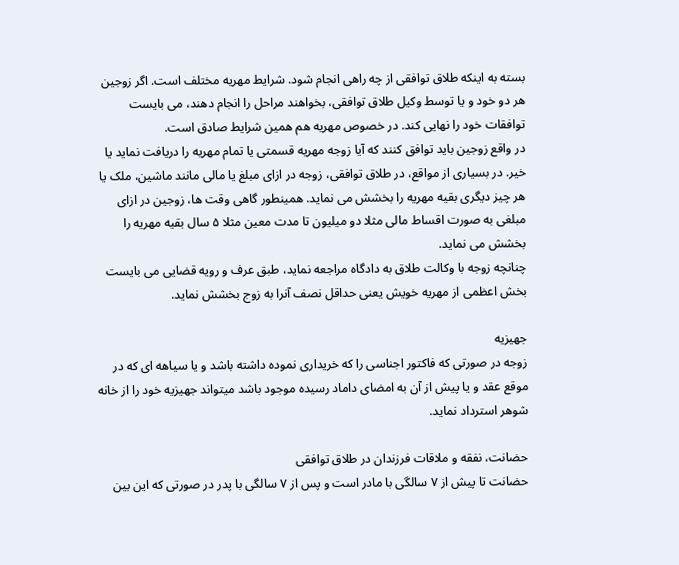بسته به اینکه طلاق توافقی از چه راهی انجام شود. شرایط مهریه مختلف است. اگر زوجین هر دو خود و یا توسط وکیل طلاق توافقی، بخواهند مراحل را انجام دهند، می بایست توافقات خود را نهایی کند. در خصوص مهریه هم همین شرایط صادق است.
در واقع زوجین باید توافق کنند که آیا زوجه مهریه قسمتی یا تمام مهریه را دریافت نماید یا خیر. در بسیاری از مواقع، در طلاق توافقی، زوجه در ازای مبلغ یا مالی مانند ماشین، ملک یا هر چیز دیگری بقیه مهریه را بخشش می نماید. همینطور گاهی وقت ها، زوجین در ازای مبلغی به صورت اقساط مالی مثلا دو میلیون تا مدت معین مثلا ۵ سال بقیه مهریه را بخشش می نماید.
چنانچه زوجه با وکالت طلاق به دادگاه مراجعه نماید، طبق عرف و رویه قضایی می بایست بخش اعظمی از مهریه خویش یعنی حداقل نصف آنرا به زوج بخشش نماید.

جهیزیه
زوجه در صورتی که فاکتور اجناسی را که خریداری نموده داشته باشد و یا سیاهه ای که در موقع عقد و یا پیش از آن به امضای داماد رسیده موجود باشد میتواند جهیزیه خود را از خانه شوهر استرداد نماید.

حضانت، نفقه و ملاقات فرزندان در طلاق توافقی
حضانت تا پیش از ۷ سالگی با مادر است و پس از ۷ سالگی با پدر در صورتی که این بین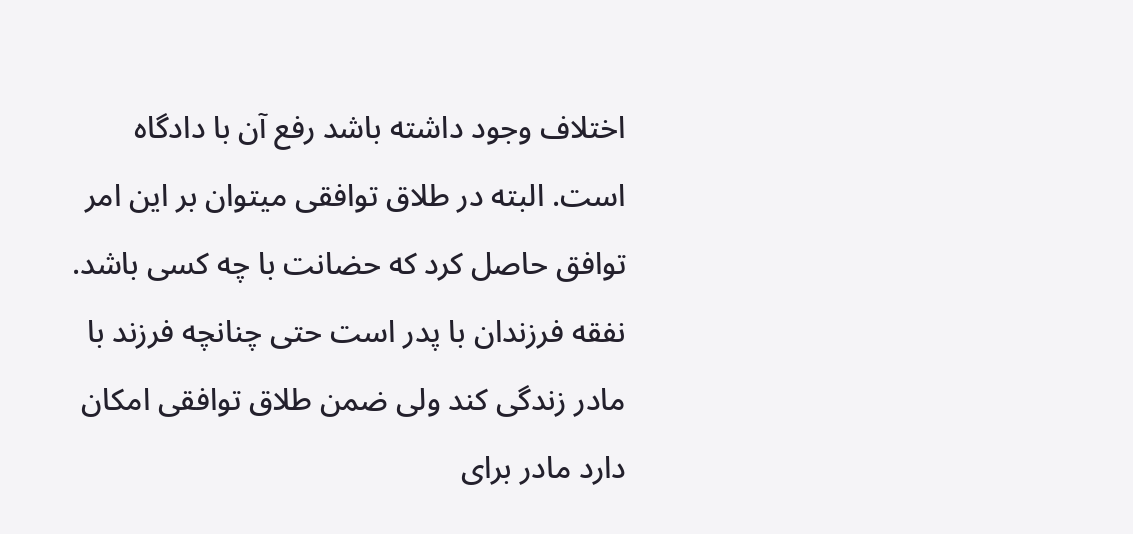اختلاف وجود داشته باشد رفع آن با دادگاه است. البته در طلاق توافقی میتوان بر این امر توافق حاصل کرد که حضانت با چه کسی باشد.
نفقه فرزندان با پدر است حتی چنانچه فرزند با مادر زندگی کند ولی ضمن طلاق توافقی امکان دارد مادر برای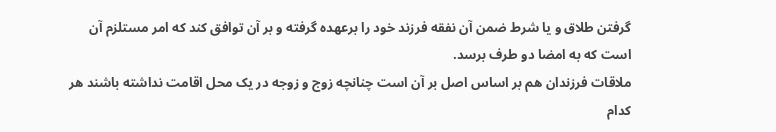گرفتن طلاق و یا شرط ضمن آن نفقه فرزند خود را برعهده گرفته و بر آن توافق کند که امر مستلزم آن است که به امضا دو طرف برسد.
ملاقات فرزندان هم بر اساس اصل بر آن است چنانچه زوج و زوجه در یک محل اقامت نداشته باشند هر کدام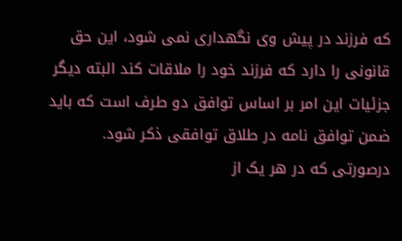که فرزند در پیش وی نگهداری نمی شود، این حق قانونی را دارد که فرزند خود را ملاقات کند البته دیگر جزئیات این امر بر اساس توافق دو طرف است که باید ضمن توافق نامه در طلاق توافقی ذکر شود.
درصورتی که در هر یک از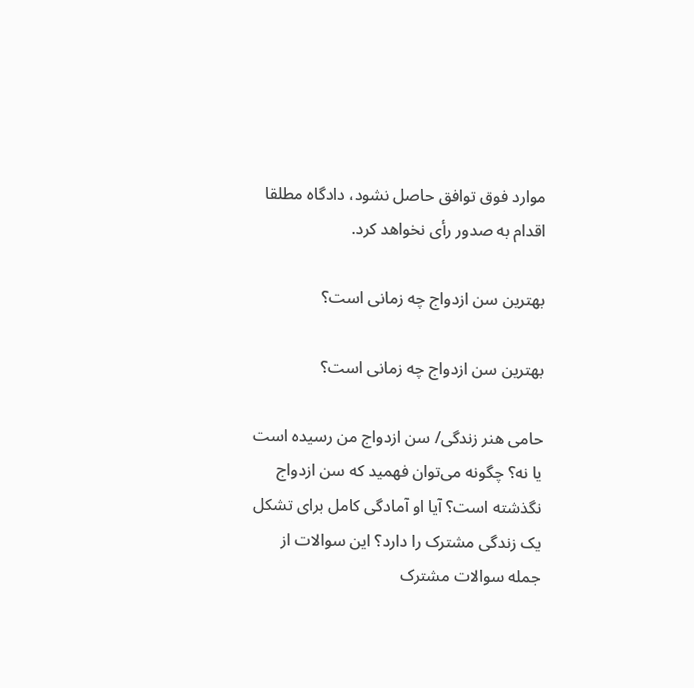موارد فوق توافق حاصل نشود، دادگاه مطلقا اقدام به صدور رأی نخواهد کرد.

بهترین سن ازدواج چه زمانی است؟

بهترین سن ازدواج چه زمانی است؟

حامی هنر زندگی/ سن ازدواج من رسیده است یا نه؟ چگونه می‌توان فهمید که سن ازدواج نگذشته است؟ آیا او آمادگی کامل برای تشکل یک زندگی مشترک را دارد؟ این سوالات از جمله سوالات مشترک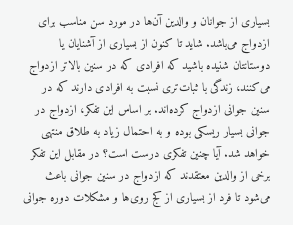بسیاری از جوانان و والدین آن‌ها در مورد سن مناسب برای ازدواج می‌باشد. شاید تا کنون از بسیاری از آشنایان یا دوستانتان شنیده باشید که افرادی که در سنین بالاتر ازدواج می‌کنند، زندگی با ثبات‌تری نسبت به افرادی دارند که در سنین جوانی ازدواج کرده‌اند. بر اساس این تفکر، ازدواج در جوانی بسیار ریسکی بوده و به احتمال زیاد به طلاق منتهی خواهد شد. آیا چنین تفکری درست است؟ در مقابل این تفکر برخی از والدین معتقدند که ازدواج در سنین جوانی باعث می‌شود تا فرد از بسیاری از کج روی‌ها و مشکلات دوره جوانی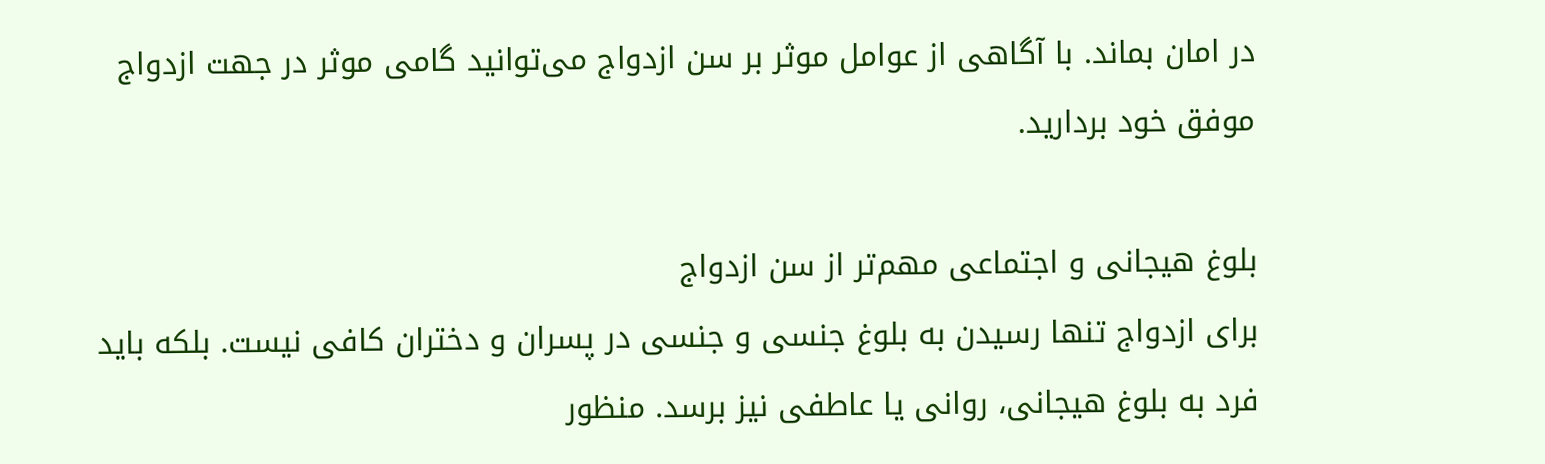در امان بماند. با آگاهی از عوامل موثر بر سن ازدواج می‌توانید گامی موثر در جهت ازدواج موفق خود بردارید.

بلوغ هیجانی و اجتماعی مهم‌تر از سن ازدواج
برای ازدواج تنها رسیدن به بلوغ جنسی و جنسی در پسران و دختران کافی نیست. بلکه باید فرد به بلوغ هیجانی، روانی یا عاطفی نیز برسد. منظور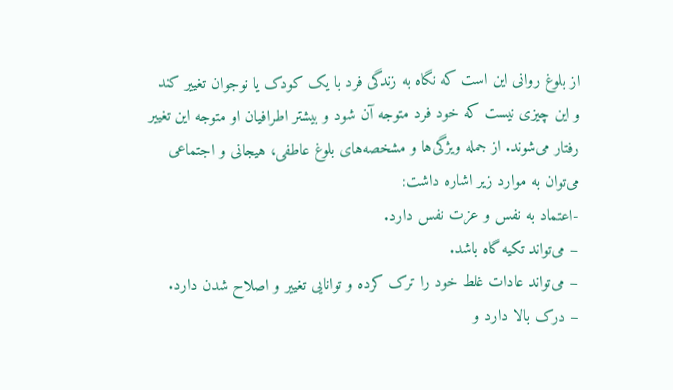از بلوغ روانی این است که نگاه به زندگی فرد با یک کودک یا نوجوان تغییر کند و این چیزی نیست که خود فرد متوجه آن شود و بیشتر اطرافیان او متوجه این تغییر رفتار می‌شوند. از جمله ویژگی‌ها و مشخصه‌های بلوغ عاطفی، هیجانی و اجتماعی می‌توان به موارد زیر اشاره داشت:
-اعتماد به نفس و عزت نفس دارد.
– می‌تواند تکیه گاه باشد.
– می‌تواند عادات غلط خود را ترک کرده و توانایی تغییر و اصلاح شدن دارد.
– درک بالا دارد و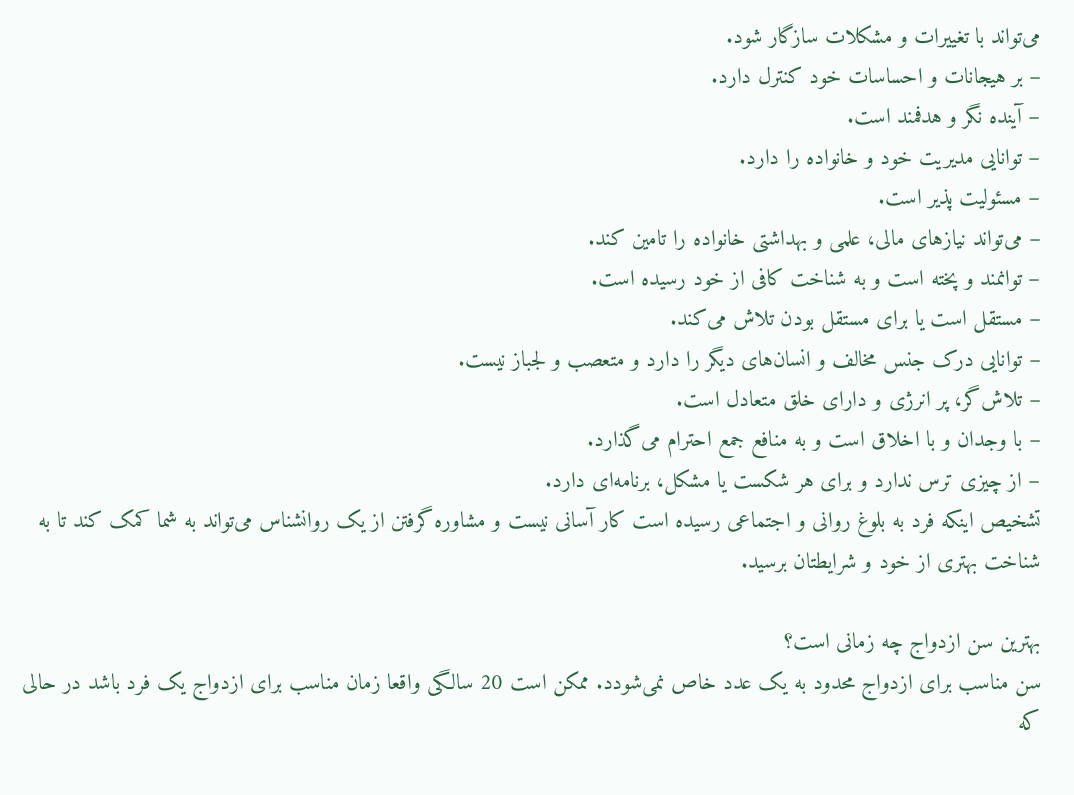می‌تواند با تغییرات و مشکلات سازگار شود.
– بر هیجانات و احساسات خود کنترل دارد.
– آینده نگر و هدفمند است.
– توانایی مدیریت خود و خانواده را دارد.
– مسئولیت پذیر است.
– می‌تواند نیاز‌های مالی، علمی و بهداشتی خانواده را تامین کند.
– توانمند و پخته است و به شناخت کافی از خود رسیده است.
– مستقل است یا برای مستقل بودن تلاش می‌کند.
– توانایی درک جنس مخالف و انسان‌های دیگر را دارد و متعصب و لجباز نیست.
– تلاش‌گر، پر انرژی و دارای خلق متعادل است.
– با وجدان و با اخلاق است و به منافع جمع احترام می‌گذارد.
– از چیزی ترس ندارد و برای هر شکست یا مشکل، برنامه‌ای دارد.
تشخیص اینکه فرد به بلوغ روانی و اجتماعی رسیده است کار آسانی نیست و مشاوره گرفتن از یک روانشناس می‌تواند به شما کمک کند تا به شناخت بهتری از خود و شرایطتان برسید.

بهترین سن ازدواج چه زمانی است؟
سن مناسب برای ازدواج محدود به یک عدد خاص نمی‌شودد. ممکن است 20 سالگی واقعا زمان مناسب برای ازدواج یک فرد باشد در حالی که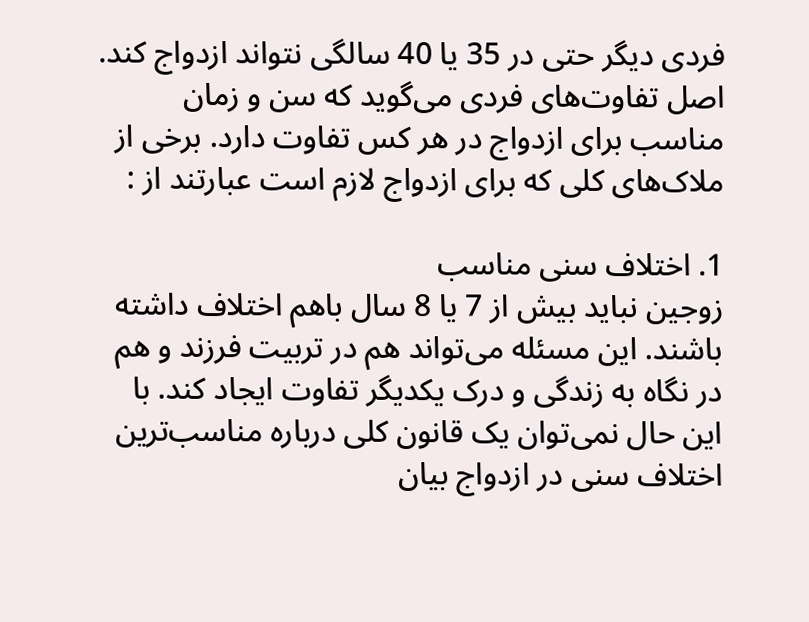فردی دیگر حتی در 35 یا 40 سالگی نتواند ازدواج کند. اصل تفاوت‌های فردی می‌گوید که سن و زمان مناسب برای ازدواج در هر کس تفاوت دارد. برخی از ملاک‌های کلی که برای ازدواج لازم است عبارتند از :

1. اختلاف سنی مناسب
زوجین نباید بیش از 7 یا 8 سال باهم اختلاف داشته باشند. این مسئله می‌تواند هم در تربیت فرزند و هم در نگاه به زندگی و درک یکدیگر تفاوت ایجاد کند. با این حال نمی‌توان یک قانون کلی درباره مناسب‌ترین اختلاف سنی در ازدواج بیان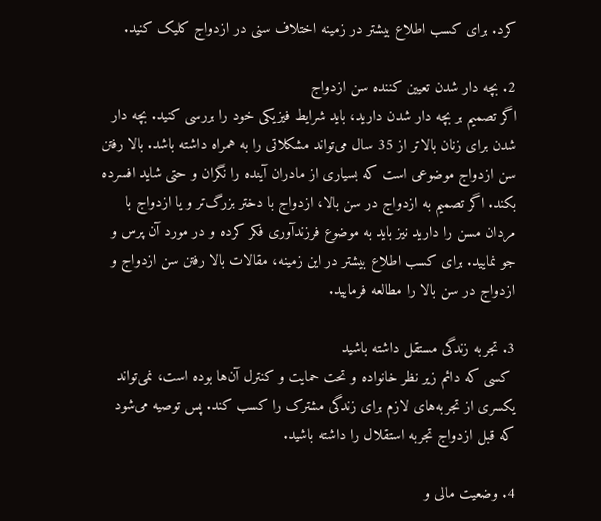کرد. برای کسب اطلاع بیشتر در زمینه اختلاف سنی در ازدواج کلیک کنید.

2. بچه دار شدن تعیین کننده سن ازدواج
اگر تصمیم بر بچه دار شدن دارید، باید شرایط فیزیکی خود را بررسی کنید. بچه دار شدن برای زنان بالاتر از 35 سال می‌تواند مشکلاتی را به همراه داشته باشد. بالا رفتن سن ازدواج موضوعی است که بسیاری از مادران آینده را نگران و حتی شاید افسرده بکند. اگر تصمیم به ازدواج در سن بالا، ازدواج با دختر بزرگ‌تر و یا ازدواج با مردان مسن را دارید نیز باید به موضوع فرزندآوری فکر کرده و در مورد آن پرس و جو نمایید. برای کسب اطلاع بیشتر در این زمینه، مقالات بالا رفتن سن ازدواج و ازدواج در سن بالا را مطالعه فرمایید.

3. تجربه زندگی مستقل داشته باشید
 کسی که دائم زیر نظر خانواده و تحت حمایت و کنترل آن‌ها بوده است، نمی‌تواند یکسری از تجربه‌های لازم برای زندگی مشترک را کسب کند. پس توصیه می‌شود که قبل ازدواج تجربه استقلال را داشته باشید.

4. وضعیت مالی و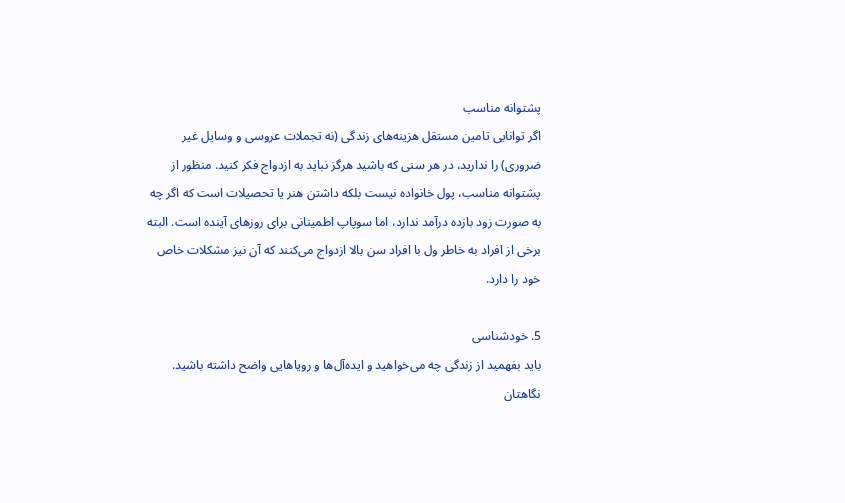پشتوانه مناسب
اگر توانایی تامین مستقل هزینه‌های زندگی (نه تجملات عروسی و وسایل غیر ضروری) را ندارید، در هر سنی که باشید هرگز نباید به ازدواج فکر کنید. منظور از پشتوانه مناسب، پول خانواده نیست بلکه داشتن هنر یا تحصیلات است که اگر چه به صورت زود بازده درآمد ندارد، اما سوپاپ اطمینانی برای روز‌های آینده است. البته برخی از افراد به خاطر ول با افراد سن بالا ازدواج می‌کنند که آن نیز مشکلات خاص خود را دارد.

5. خودشناسی
باید بفهمید از زندگی چه می‌خواهید و ایده‌آل‌ها و رویاهایی واضح داشته باشید. نگاهتان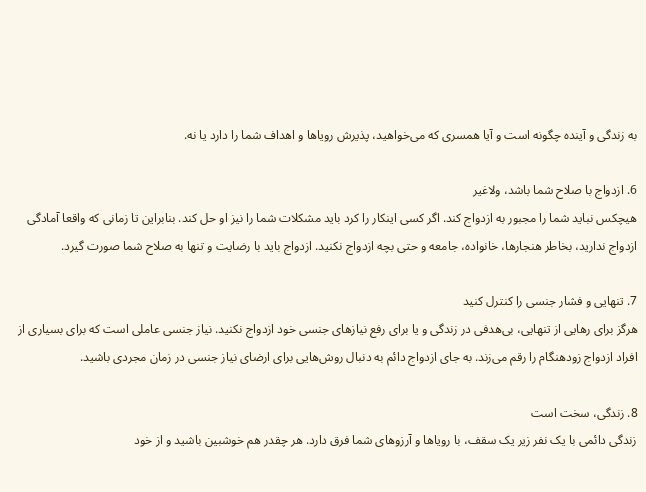به زندگی و آینده چگونه است و آیا همسری که می‌خواهید، پذیرش رویاها و اهداف شما را دارد یا نه.

6. ازدواج با صلاح شما باشد، ولاغیر
هیچکس نباید شما را مجبور به ازدواج کند. اگر کسی اینکار را کرد باید مشکلات شما را نیز او حل کند. بنابراین تا زمانی که واقعا آمادگی ازدواج ندارید، بخاطر هنجار‌ها، خانواده، جامعه و حتی بچه ازدواج نکنید. ازدواج باید با رضایت و تنها به صلاح شما صورت گیرد.

7. تنهایی و فشار جنسی را کنترل کنید
هرگز برای رهایی از تنهایی، بی‌هدفی در زندگی و یا برای رفع نیاز‌های جنسی خود ازدواج نکنید. نیاز جنسی عاملی است که برای بسیاری از افراد ازدواج زودهنگام را رقم می‌زند. به جای ازدواج دائم به دنبال روش‌هایی برای ارضای نیاز جنسی در زمان مجردی باشید.

8. زندگی، سخت است
زندگی دائمی با یک نفر زیر یک سقف، با رویا‌ها و آرزوهای شما فرق دارد. هر چقدر هم خوشبین باشید و از خود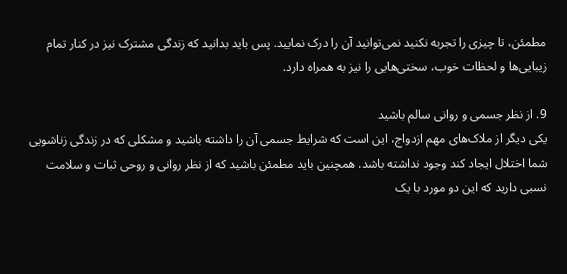مطمئن، تا چیزی را تجربه نکنید نمی‌توانید آن را درک نمایید. پس باید بدانید که زندگی مشترک نیز در کنار تمام زیبایی‌ها و لحظات خوب، سختی‌هایی را نیز به همراه دارد.

9. از نظر جسمی و روانی سالم باشید
یکی دیگر از ملاک‌های مهم ازدواج، این است که شرایط جسمی آن را داشته باشید و مشکلی که در زندگی زناشویی شما اختلال ایجاد کند وجود نداشته باشد. همچنین باید مطمئن باشید که از نظر روانی و روحی ثبات و سلامت نسبی دارید که این دو مورد با یک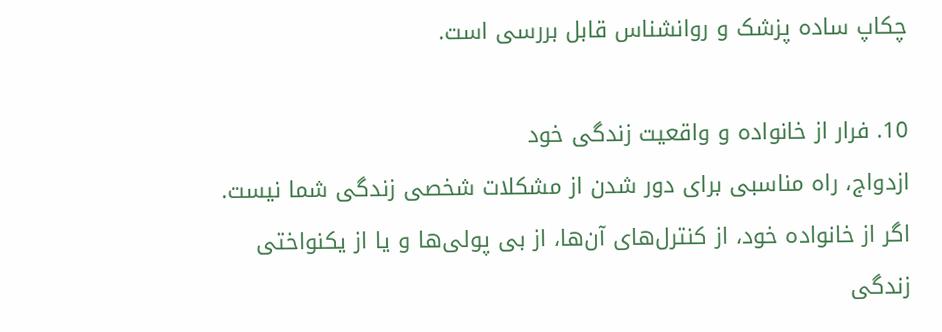چکاپ ساده پزشک و روانشناس قابل بررسی است.

10. فرار از خانواده و واقعیت زندگی خود
ازدواج، راه مناسبی برای دور شدن از مشکلات شخصی زندگی شما نیست. اگر از خانواده خود، از کنترل‌های آن‌ها، از بی پولی‌ها و یا از یکنواختی زندگی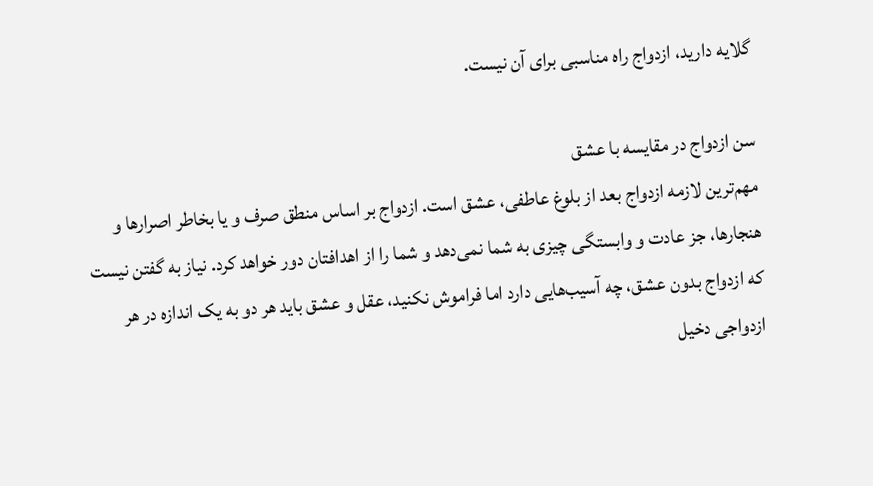گلایه دارید، ازدواج راه مناسبی برای آن نیست.

سن ازدواج در مقایسه با عشق
مهم‌ترین لازمه ازدواج بعد از بلوغ عاطفی، عشق است. ازدواج بر اساس منطق صرف و یا بخاطر اصرار‌ها و هنجار‌ها، جز عادت و وابستگی چیزی به شما نمی‌دهد و شما را از اهدافتان دور خواهد کرد. نیاز به گفتن نیست که ازدواج بدون عشق، چه آسیب‌هایی دارد اما فراموش نکنید، عقل و عشق باید هر دو به یک اندازه در هر ازدواجی دخیل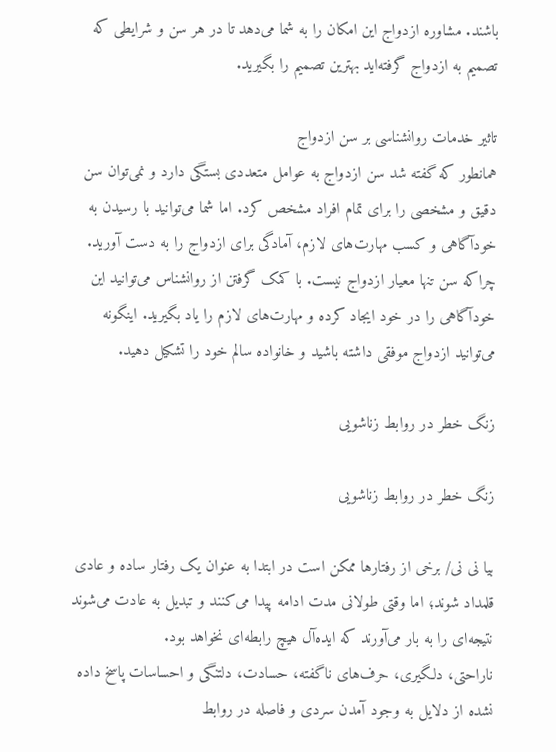باشند. مشاوره ازدواج این امکان را به شما می‌دهد تا در هر سن و شرایطی که تصمیم به ازدواج گرفته‌اید بهترین تصمیم را بگیرید.

تاثیر خدمات روانشناسی بر سن ازدواج
همانطور که گفته شد سن ازدواج به عوامل متعددی بستگی دارد و نمی‌توان سن دقیق و مشخصی را برای تمام افراد مشخص کرد. اما شما می‌توانید با رسیدن به خودآگاهی و کسب مهارت‌های لازم، آمادگی برای ازدواج را به دست آورید. چراکه سن تنها معیار ازدواج نیست. با کمک گرفتن از روانشناس می‌توانید این خودآگاهی را در خود ایجاد کرده و مهارت‌های لازم را یاد بگیرید. اینگونه می‌توانید ازدواج موفقی داشته باشید و خانواده سالم خود را تشکیل دهید.

زنگ‌ خطر در روابط زناشویی

زنگ‌ خطر در روابط زناشویی

بیا نی نی/ برخی از رفتارها ممکن است در ابتدا به عنوان یک رفتار ساده و عادی قلمداد شوند؛ اما وقتی طولانی مدت ادامه پیدا می‌کنند و تبدیل به عادت می‌شوند نتیجه‌ای را به بار می‌آورند که ایده‌آل هیچ رابطه‌ای نخواهد بود.
ناراحتی‌، دلگیری‌، حرف‌های ناگفته، حسادت، دلتنگی‌ و احساسات پاسخ داده نشده از دلایل به وجود آمدن سردی و فاصله در روابط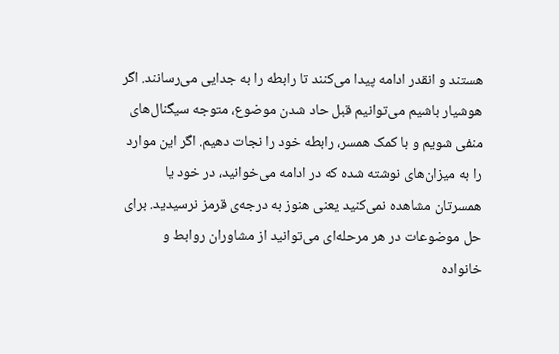هستند و انقدر ادامه پیدا می‌کنند تا رابطه را به جدایی می‌رسانند. اگر هوشیار باشیم می‌توانیم قبل حاد شدن موضوع، متوجه سیگنال‌های منفی شویم و با کمک همسر، رابطه خود را نجات دهیم. اگر این موارد را به میزان‌های نوشته شده که در ادامه می‌خوانید، در خود یا همسرتان مشاهده نمی‌کنید یعنی هنوز به درجه‌ی قرمز نرسیدید. برای حل موضوعات در هر مرحله‌ای می‌توانید از مشاوران روابط و خانواده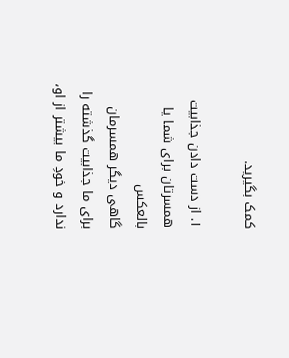کمک بگیرید.

۱. از دست دادن جذابیت‌ همسرتان برای شما یا بالعکس
گاهی دیگر همسرمان برای ما جذابیت گذشته را ندارد و خودِ ما بیشتر از او،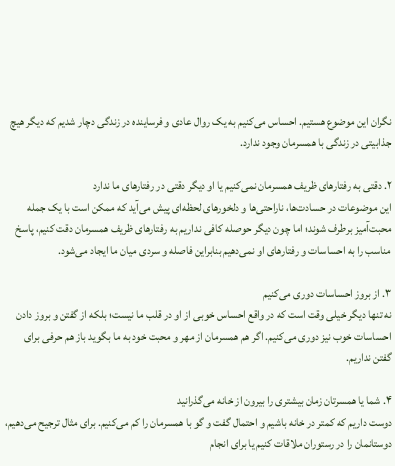نگران این موضوع هستیم. احساس می‌کنیم به یک روال عادی و فرساینده در زندگی دچار شدیم که دیگر هیچ جذابیتی در زندگی با همسرمان وجود ندارد.

۲. دقتی به رفتارهای ظریف همسرمان نمی‌کنیم یا او دیگر دقتی در رفتارهای ما ندارد
این موضوعات در حسادت‌ها، ناراحتی‌ها و دلخورهای لحظه‌ای پیش می‌آید که ممکن است با یک جمله محبت‌آمیز برطرف شوند؛ اما چون دیگر حوصله کافی نداریم به رفتارهای ظریف همسرمان دقت کنیم، پاسخ مناسب را به احساسات و رفتارهای او نمی‌دهیم بنابراین فاصله و سردی میان ما ایجاد می‌شود.

۳. از بروز احساسات دوری می‌کنیم
نه تنها دیگر خیلی وقت است که در واقع احساس خوبی از او در قلب ما نیست؛ بلکه از گفتن و بروز دادن احساسات خوب نیز دوری می‌کنیم. اگر هم همسرمان از مهر و محبت خود به ما بگوید باز هم حرفی برای گفتن نداریم.

۴. شما یا همسرتان زمان بیشتری را بیرون از خانه می‌گذرانید
دوست داریم که کمتر در خانه باشیم و احتمال گفت و گو با همسرمان را کم می‌کنیم. برای مثال ترجیح می‌دهیم، دوستانمان را در رستوران ملاقات کنیم یا برای انجام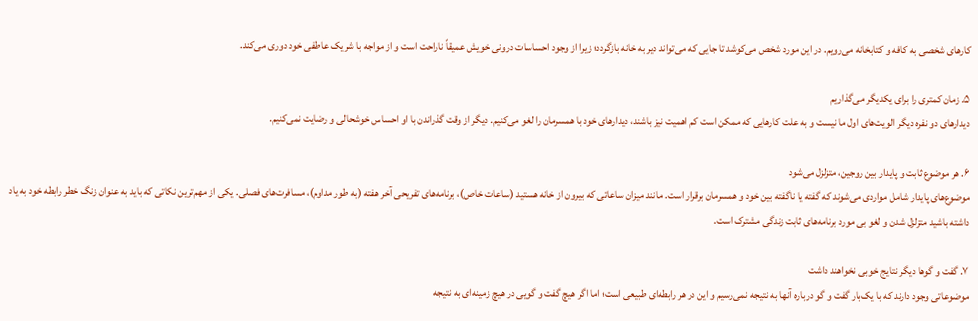کارهای شخصی به کافه و کتابخانه می‌رویم. در این مورد شخص می‌کوشد تا جایی که می‌تواند دیر به خانه بازگردد؛ زیرا از وجود احساسات درونی خویش عمیقاً ناراحت است و از مواجه با شریک عاطفی خود دوری می‌کند.

۵. زمان کمتری را برای یکدیگر می‌گذاریم
دیدارهای دو نفره دیگر الویت‌های اول ما نیست و به علت کارهایی که ممکن است کم اهمیت‌ نیز باشند، دیدارهای خود با همسرمان را لغو می‌کنیم. دیگر از وقت گذراندن با او احساس خوشحالی و رضایت نمی‌کنیم.

۶. هر موضوع ثابت و پایدار بین روجین، متزلزل می‌شود
موضوع‌های پایدار شامل مواردی می‌شوند که گفته یا ناگفته بین خود و همسرمان برقرار است. مانند میزان ساعاتی که بیرون از خانه هستید (ساعات خاص)، برنامه‌های تفریحی آخر هفته (به طور مداوم)، مسافرت‌های فصلی. یکی از مهم‌ترین نکاتی که باید به عنوان زنگ خطر رابطه خود به یاد داشته باشید متزلزل شدن و لغو بی مورد برنامه‌های ثابت زندگی مشترک‌ است.

۷. گفت و گوها دیگر نتایج خوبی نخواهند داشت
موضوعاتی وجود دارند که با یک‌بار گفت و گو درباره‌ آنها به نتیجه نمی‌رسیم و این در هر رابطه‌ای طبیعی است؛ اما اگر هیچ گفت و گویی در هیچ زمینه‌ای به نتیجه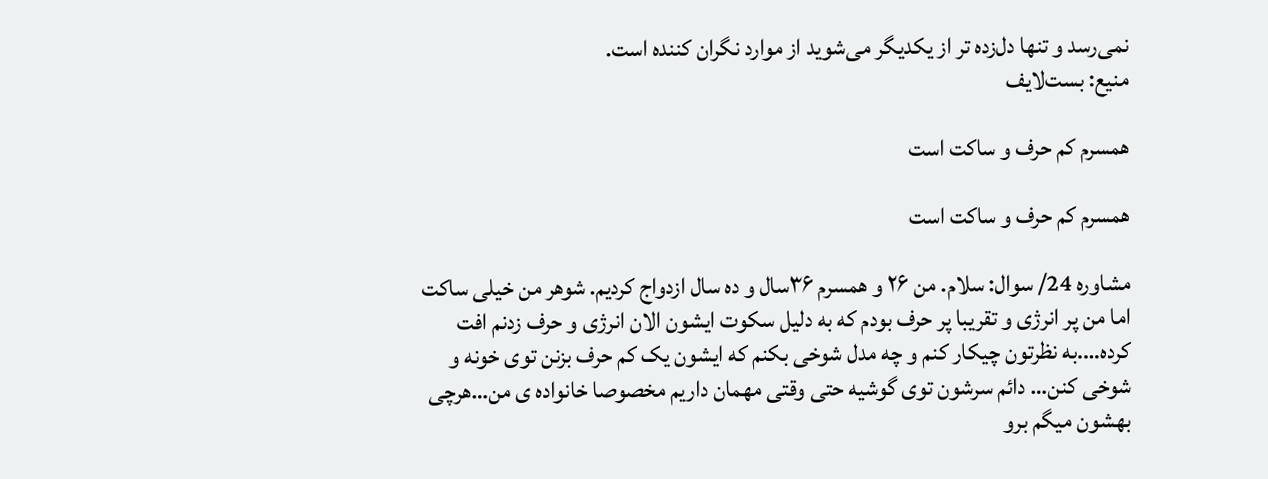نمی‌رسد و تنها دل‌زده تر از یکدیگر می‌شوید از موارد نگران کننده است.
منیع: بست‌لایف

همسرم کم حرف و ساکت است

همسرم کم حرف و ساکت است

مشاوره 24/ سوال: سلام. من ۲۶ و همسرم ۳۶سال و ده سال ازدواج کردیم. شوهر من خیلی ساکت اما من پر انرژی و تقریبا پر حرف بودم که به دلیل سکوت ایشون الان انرژی و حرف زدنم افت کرده….به نظرتون چیکار کنم و چه مدل شوخی بکنم که ایشون یک کم حرف بزنن توی خونه و شوخی کنن… دائم سرشون توی گوشیه حتی وقتی مهمان داریم مخصوصا خانواده ی من…هرچی بهشون میگم برو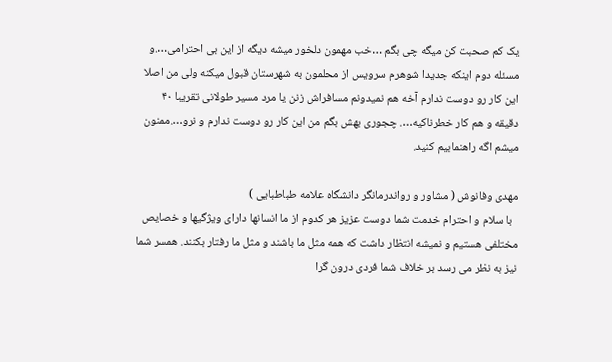یک کم صحبت کن میگه چی بگم …خب مهمون دلخور میشه دیگه از این بی احترامی….و مسئله دوم اینکه جدیدا شوهرم سرویس از محلمون به شهرستان قبول میکنه ولی من اصلا این کار رو دوست ندارم آخه هم نمیدونم مسافراش زنن یا مرد مسیر طولانی تقریبا ۴۰ دقیقه و هم کار خطرناکیه…. چجوری بهش بگم من این کار رو دوست ندارم و نرو….ممنون میشم اگه راهنمابیم کنید.

مهدی وفانوش ( مشاور و رواندرمانگر دانشگاه علامه طباطبایی )
  با سلام و احترام خدمت شما دوست عزیز هر کدوم از ما انسانها دارای ویژگیها و خصایص مختلفی هستیم و نمیشه انتظار داشت که همه مثل ما باشند و مثل ما رفتار بکنند. همسر شما نیز به نظر می رسد بر خلاف شما فردی درون گرا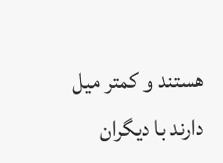هستند و کمتر میل دارند با دیگران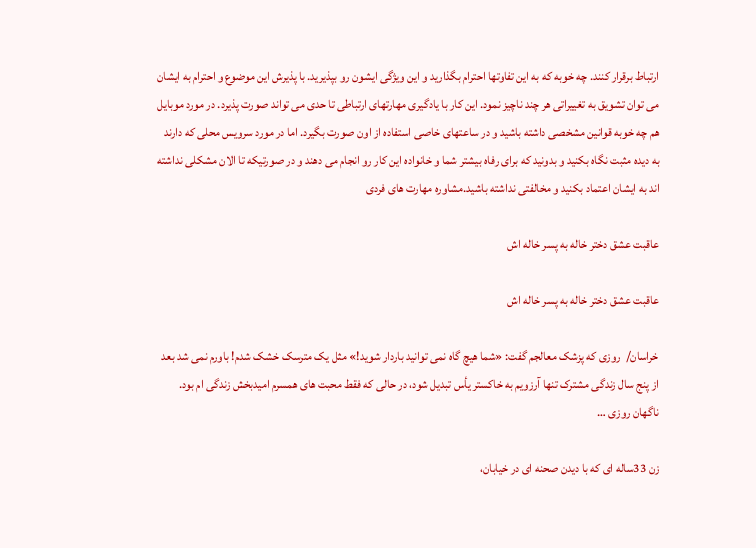ارتباط برقرار کنند. چه خوبه که به این تفاوتها احترام بگذارید و این ویژگی ایشون رو بپذیرید. با پذیرش این موضوع و احترام به ایشان می توان تشویق به تغییراتی هر چند ناچیز نمود. این کار با یادگیری مهارتهای ارتباطی تا حدی می تواند صورت پذیرد. در مورد موبایل هم چه خوبه قوانین مشخصی داشته باشید و در ساعتهای خاصی استفاده از اون صورت بگیرد. اما در مورد سرویس محلی که دارند به دیده مثبت نگاه بکنید و بدونید که برای رفاه بیشتر شما و خانواده این کار رو انجام می دهند و در صورتیکه تا الان مشکلی نداشته اند به ایشان اعتماد بکنید و مخالفتی نداشته باشید.مشاوره مهارت های فردی

عاقبت عشق دختر خاله به پسر خاله اش

عاقبت عشق دختر خاله به پسر خاله اش

خراسان/  روزی که پزشک معالجم گفت: «شما هیچ گاه نمی توانید باردار شوید!» مثل یک مترسک خشک شدم! باورم نمی شد بعد از پنج سال زندگی مشترک تنها آرزویم به خاکستر یأس تبدیل شود، در حالی که فقط محبت های همسرم امیدبخش زندگی ام بود. ناگهان روزی …

زن 33ساله ای که با دیدن صحنه ای در خیابان،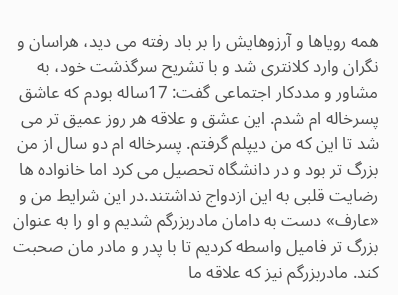همه رویاها و آرزوهایش را بر باد رفته می دید، هراسان و نگران وارد کلانتری شد و با تشریح سرگذشت خود، به مشاور و مددکار اجتماعی گفت: 17ساله بودم که عاشق پسرخاله ام شدم. این عشق و علاقه هر روز عمیق تر می شد تا این که من دیپلم گرفتم. پسرخاله ام دو سال از من بزرگ تر بود و در دانشگاه تحصیل می کرد اما خانواده ها رضایت قلبی به این ازدواج نداشتند.در این شرایط من و «عارف» دست به دامان مادربزرگم شدیم و او را به عنوان بزرگ تر فامیل واسطه کردیم تا با پدر و مادر مان صحبت کند. مادربزرگم نیز که علاقه ما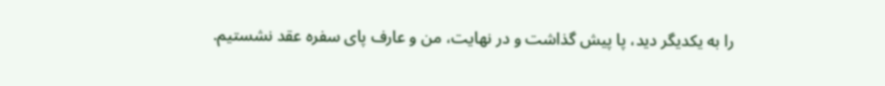را به یکدیگر دید، پا پیش گذاشت و در نهایت، من و عارف پای سفره عقد نشستیم.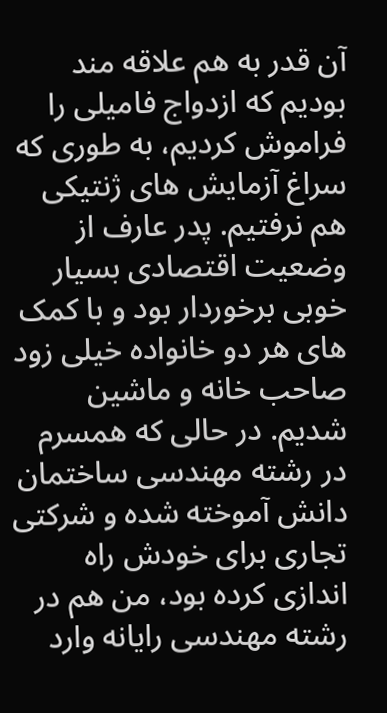آن قدر به هم علاقه مند بودیم که ازدواج فامیلی را فراموش کردیم، به طوری که سراغ آزمایش های ژنتیکی هم نرفتیم. پدر عارف از وضعیت اقتصادی بسیار خوبی برخوردار بود و با کمک های هر دو خانواده خیلی زود صاحب خانه و ماشین شدیم. در حالی که همسرم در رشته مهندسی ساختمان دانش آموخته شده و شرکتی تجاری برای خودش راه اندازی کرده بود، من هم در رشته مهندسی رایانه وارد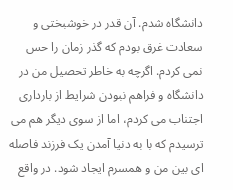دانشگاه شدم. آن قدر در خوشبختی و سعادت غرق بودم که گذر زمان را حس نمی کردم. اگرچه به خاطر تحصیل من در دانشگاه و فراهم نبودن شرایط از بارداری اجتناب می کردم، اما از سوی دیگر هم می ترسیدم که با به دنیا آمدن یک فرزند فاصله ای بین من و همسرم ایجاد شود. در واقع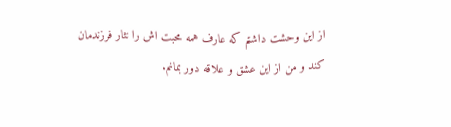از این وحشت داشتم که عارف همه محبت اش را نثار فرزندمان کند و من از این عشق و علاقه دور بمانم.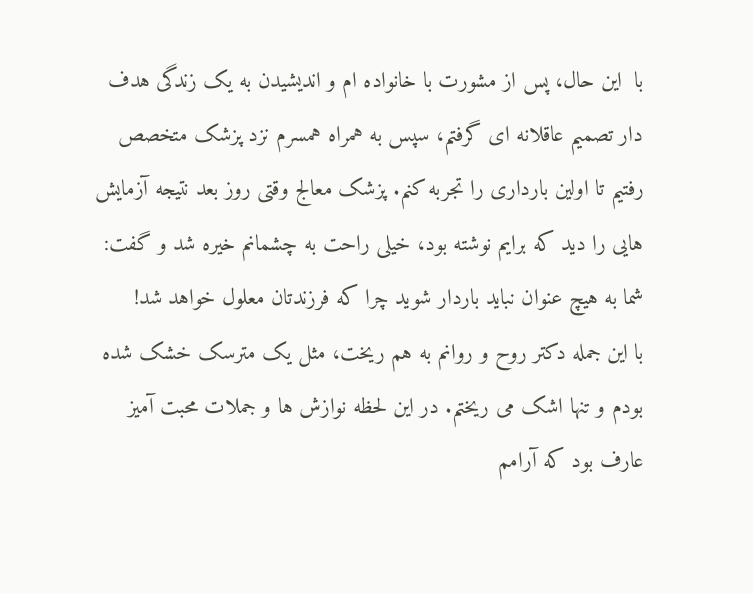با  این حال، پس از مشورت با خانواده ام و اندیشیدن به یک زندگی هدف دار تصمیم عاقلانه ای گرفتم، سپس به همراه همسرم نزد پزشک متخصص رفتیم تا اولین بارداری را تجربه کنم. پزشک معالج وقتی روز بعد نتیجه آزمایش هایی را دید که برایم نوشته بود، خیلی راحت به چشمانم خیره شد و گفت: شما به هیچ عنوان نباید باردار شوید چرا که فرزندتان معلول خواهد شد!
با این جمله دکتر روح و روانم به هم ریخت، مثل یک مترسک خشک شده بودم و تنها اشک می ریختم. در این لحظه نوازش ها و جملات محبت آمیز عارف بود که آرامم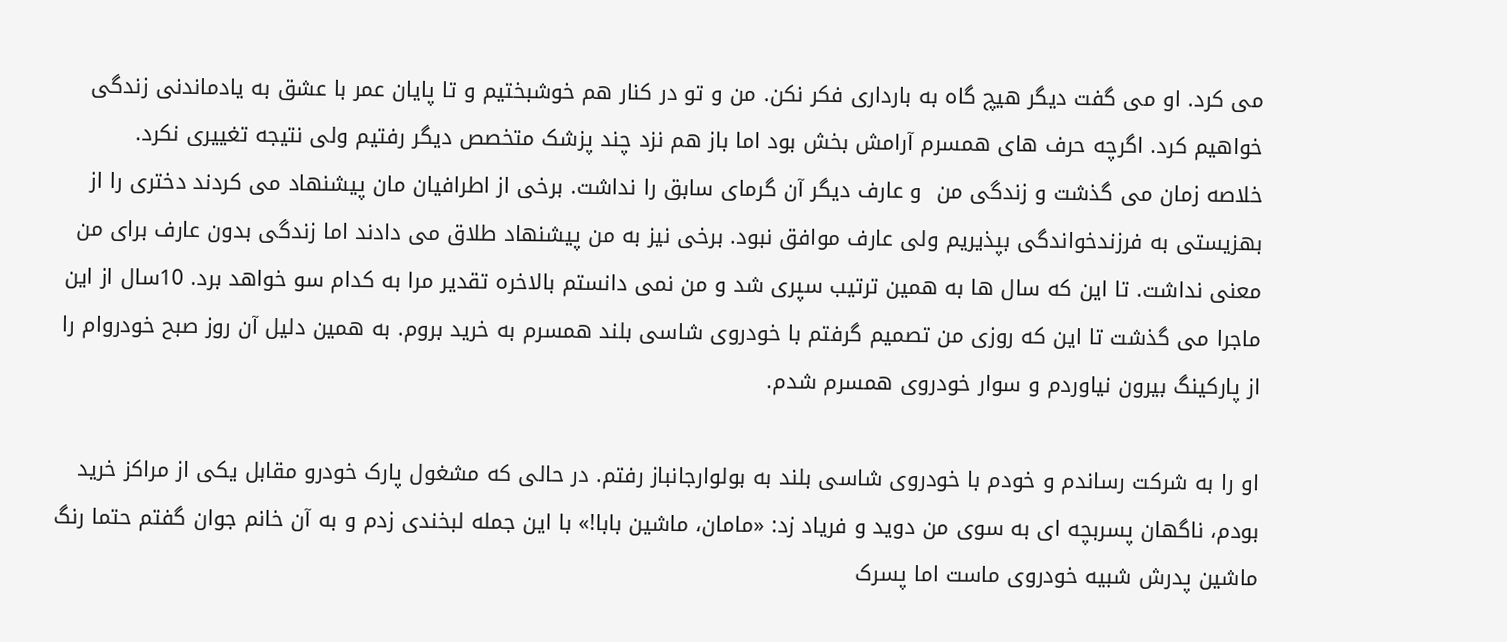می کرد. او می گفت دیگر هیچ گاه به بارداری فکر نکن. من و تو در کنار هم خوشبختیم و تا پایان عمر با عشق به یادماندنی زندگی خواهیم کرد. اگرچه حرف های همسرم آرامش بخش بود اما باز هم نزد چند پزشک متخصص دیگر رفتیم ولی نتیجه تغییری نکرد.
خلاصه زمان می گذشت و زندگی من  و عارف دیگر آن گرمای سابق را نداشت. برخی از اطرافیان مان پیشنهاد می کردند دختری را از بهزیستی به فرزندخواندگی بپذیریم ولی عارف موافق نبود. برخی نیز به من پیشنهاد طلاق می دادند اما زندگی بدون عارف برای من معنی نداشت. تا این که سال ها به همین ترتیب سپری شد و من نمی دانستم بالاخره تقدیر مرا به کدام سو خواهد برد. 10سال از این ماجرا می گذشت تا این که روزی من تصمیم گرفتم با خودروی شاسی بلند همسرم به خرید بروم. به همین دلیل آن روز صبح خودروام را از پارکینگ بیرون نیاوردم و سوار خودروی همسرم شدم.

او را به شرکت رساندم و خودم با خودروی شاسی بلند به بولوارجانباز رفتم. در حالی که مشغول پارک خودرو مقابل یکی از مراکز خرید بودم، ناگهان پسربچه ای به سوی من دوید و فریاد زد: «مامان، ماشین بابا!» با این جمله لبخندی زدم و به آن خانم جوان گفتم حتما رنگ ماشین پدرش شبیه خودروی ماست اما پسرک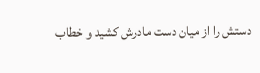دستش را از میان دست مادرش کشید و خطاب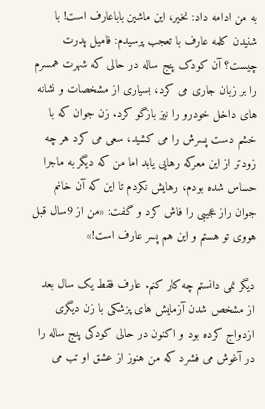به من ادامه داد: نخیر، این ماشین باباعارف است! با شنیدن کلمه عارف با تعجب پرسیدم: فامیل پدرت چیست؟ آن کودک پنج ساله در حالی که شهرت همسرم را بر زبان جاری می کرد، بسیاری از مشخصات و نشانه های داخل خودرو را نیز بازگو کرد. زن جوان که با خشم دست پسرش را می کشید، سعی می کرد هر چه زودتر از این معرکه رهایی یابد اما من که دیگر به ماجرا حساس شده بودم، رهایش نکردم تا این که آن خانم جوان راز عجیبی را فاش کرد و گفت: «من از 9سال قبل هووی تو هستم و این هم پسر عارف است!»

دیگر نمی دانستم چه کار کنم. عارف فقط یک سال بعد از مشخص شدن آزمایش های پزشکی با زن دیگری ازدواج کرده بود و اکنون در حالی کودکی پنج ساله را در آغوش می فشرد که من هنوز از عشق او تب می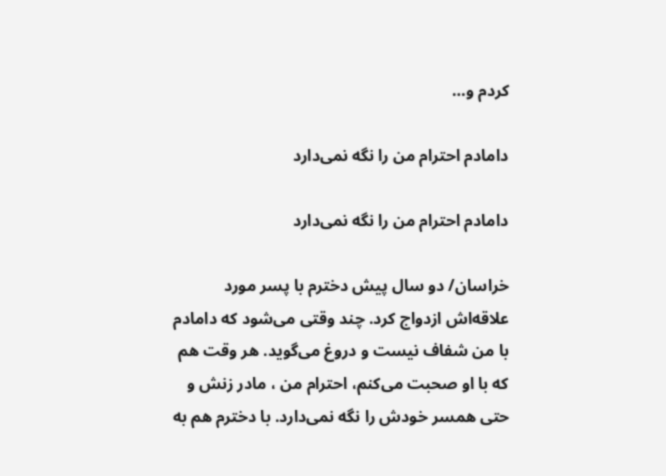کردم و…

دامادم احترام من را نگه نمی‌دارد

دامادم احترام من را نگه نمی‌دارد

خراسان/ دو سال پیش دخترم با پسر مورد علاقه‌اش ازدواج کرد. چند وقتی می‌شود که دامادم با من شفاف نیست و دروغ می‌گوید. هر وقت هم که با او صحبت می‌کنم، احترام من ، مادر زنش و حتی همسر خودش را نگه نمی‌دارد. با دخترم هم به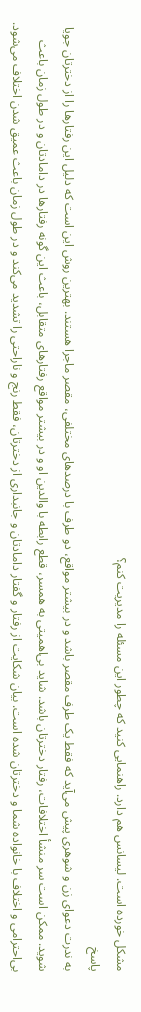مشکل خورده است. لیسانس هم دارد. راهنمایی کنید که چطور این مسئله را مدیریت کنم؟
پاسخ
به ندرت دعوای زن و شوهری پیش می‌آید که فقط یک طرف مقصر باشد و در بیشتر مواقع، دو طرف با درصدهای مختلفی، مقصر ماجرا هستند. بهترین روش این است که دلیل این رفتارها را از دخترتان جویا شوید. ممکن است سر منشأ اختلافات، رفتار دخترتان باشد. شاید بی‌اهمیتی به همسر، قطع رابطه با والدین او و در بیشتر مواقع رفتارهای متقابل، باعث این گونه رفتارها در دامادتان و در طول زمان باعث بی‌احترامی و اختلاف با خانواده شما و دخترتان شده است. بیان شکایت از رفتار و گفتار دامادتان و جانبداری از دخترتان، فقط رنج و ناراحتی را تشدید می‌کند و در طول زمان باعث عمیق شدن اختلاف می‌شود.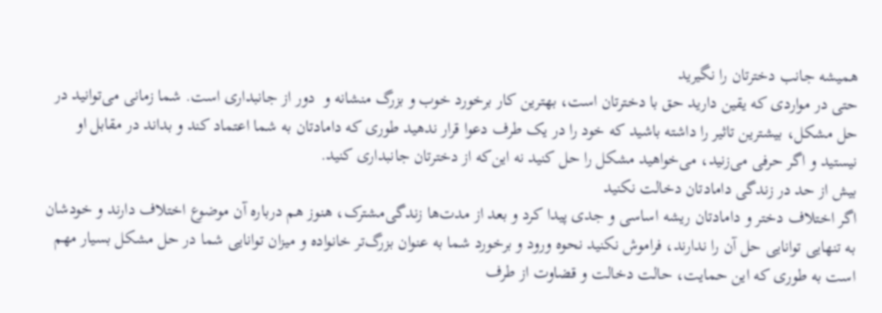همیشه جانب دخترتان را نگیرید
حتی در مواردی که یقین دارید حق با دخترتان است، بهترین کار برخورد خوب و بزرگ منشانه و  دور از جانبداری است. شما زمانی می‌توانید در حل مشکل، بیشترین تاثیر را داشته باشید که خود را در یک طرف دعوا قرار ندهید طوری که دامادتان به شما اعتماد کند و بداند در مقابل او نیستید و اگر حرفی می‌زنید، می‌خواهید مشکل را حل کنید نه این‌که از دخترتان جانبداری کنید.
بیش از حد در زندگی دامادتان دخالت نکنید
اگر اختلاف دختر و دامادتان ریشه اساسی و جدی پیدا کرد و بعد از مدت‌ها زندگی‌مشترک، هنوز هم درباره آن موضوع اختلاف دارند و خودشان به تنهایی توانایی حل آن را ندارند، فراموش نکنید نحوه ورود و برخورد شما به عنوان بزرگ‌تر خانواده و میزان توانایی شما در حل مشکل بسیار مهم است به طوری که این حمایت، حالت دخالت و قضاوت از طرف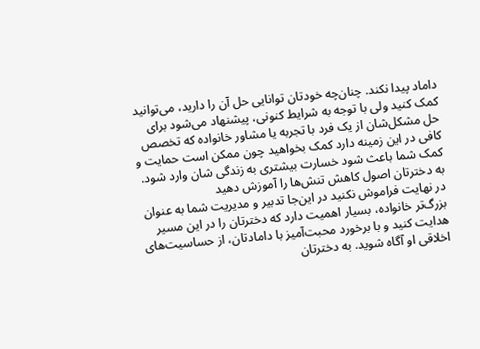داماد پیدا نکند. چنان‌چه خودتان توانایی حل آن را دارید، می‌توانید کمک کنید ولی با توجه به شرایط کنونی، پیشنهاد می‌شود برای حل مشکل‌شان از یک فرد با تجربه یا مشاور خانواده که تخصص کافی در این زمینه دارد کمک بخواهید چون ممکن است حمایت و کمک شما باعث شود خسارت بیشتری به زندگی شان وارد شود.
به دخترتان اصول کاهش تنش‌ها را آموزش دهید
در نهایت فراموش نکنید در این‌جا تدبیر و مدیریت شما به عنوان بزرگ‌تر خانواده، بسیار اهمیت دارد که دخترتان را در این مسیر هدایت کنید و با برخورد محبت‌آمیز با دامادتان، از حساسیت‌های اخلاقی او آگاه شوید. به دخترتان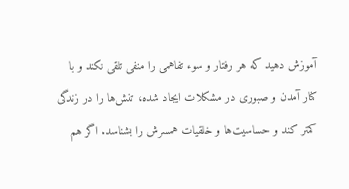آموزش دهید که هر رفتار و سوء تفاهمی را منفی تلقی نکند و با کنار آمدن و صبوری در مشکلات ایجاد شده، تنش‌ها را در زندگی کمتر کند و حساسیت‌ها و خلقیات همسرش را بشناسد. اگر هم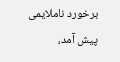برخورد ناملایمی پیش آمد،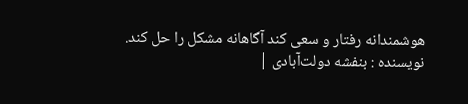هوشمندانه رفتار و سعی کند آگاهانه مشکل را حل کند.
نویسنده : بنفشه دولت‌آبادی |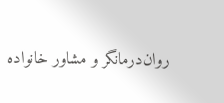روان‌درمانگر و مشاور خانواده